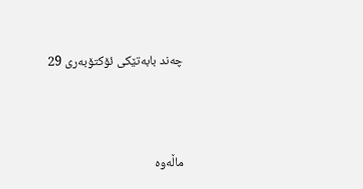چه‌ند بابه‌تێکی ئۆکتۆبه‌ری 29



ماڵه‌وه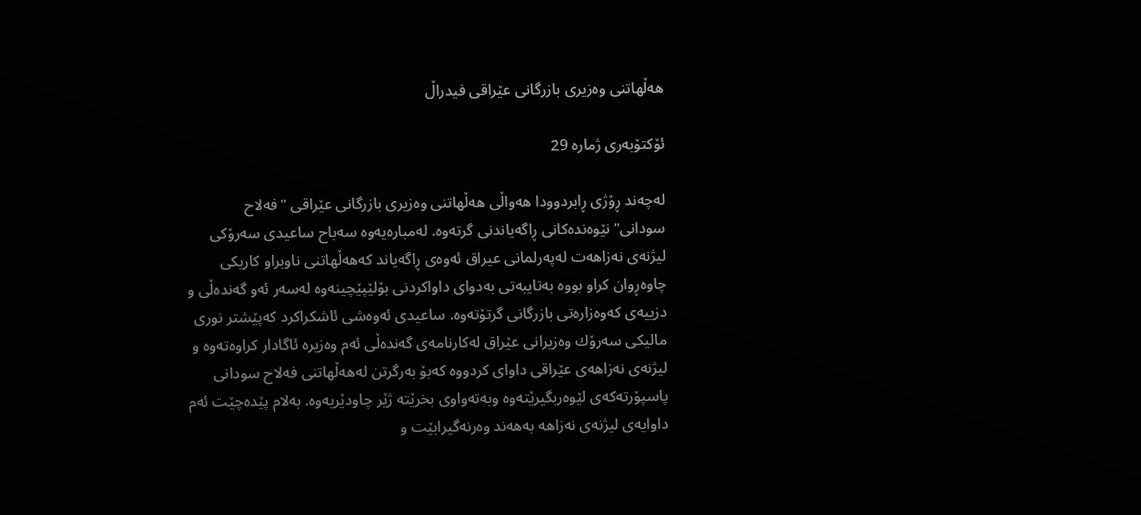هه‌ڵهاتنی وه‌زیری بازرگانی عێراقی فیدراڵ

ئۆکتۆبه‌ری ژماره 29

له‌چه‌ند ڕۆژی‌ ڕابردوودا هه‌واڵی‌ هه‌ڵهاتنی‌ وه‌زیری‌ بازرگانی‌ عێراقی‌ "فه‌لاح سودانی‌"نێوه‌نده‌كانی‌ ڕاگه‌یاندنی‌ گرته‌وه‌. له‌مباره‌یه‌وه‌ سه‌باح ساعیدی‌ سه‌رۆكی‌ لیژنه‌ی‌ نه‌زاهه‌ت له‌په‌رلمانی‌ عیراق ئه‌وه‌ی‌ ڕاگه‌یاند كه‌هه‌ڵهاتنی‌ ناوبراو كاریكی‌ چاوه‌ڕوان كراو بووه‌ به‌تایبه‌تی‌ به‌دوای‌ داواكردنی‌ بۆلێپێچینه‌وه‌ له‌سه‌ر ئه‌و گه‌نده‌ڵی‌ و دزییه‌ی‌ كه‌وه‌زاره‌تی‌ بازرگانی‌ گرتۆته‌وه‌. ساعیدی‌ ئه‌وه‌شی‌ ئاشكراكرد كه‌پێشتر نوری‌ مالیكی‌ سه‌رۆك وه‌زیرانی‌ عێراق له‌كارنامه‌ی‌ گه‌نده‌ڵی‌ ئه‌م وه‌زیره‌ ئاگادار كراوه‌ته‌وه‌ و لیژنه‌ی‌ نه‌زاهه‌ی‌ عێراقی‌ داوای‌ كردووه‌ كه‌بۆ به‌رگرتن له‌هه‌ڵهاتنی‌ فه‌لاح سودانی‌ پاسپۆرته‌كه‌ی‌ لێوه‌ربگیرێته‌وه‌ وبه‌ته‌واوی‌ بخرێته‌ ژێر چاودێریه‌وه‌. به‌لام پێده‌چێت ئه‌م داوایه‌ی‌ لیژنه‌ی‌ نه‌زاهه‌ به‌هه‌ند وه‌رنه‌گیرابێت و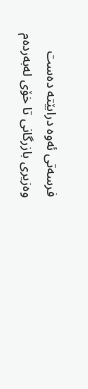فرسه‌تی‌ ئه‌وه‌ درابێته‌ ده‌ست وه‌زیری‌ بازرگانی‌ تا خۆی‌ له‌به‌رده‌م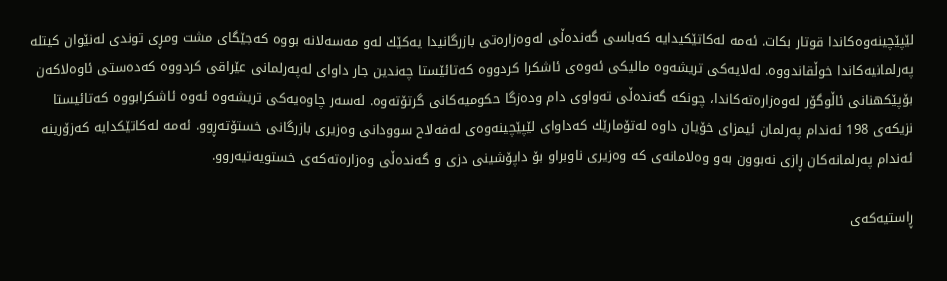لێپێچینه‌وه‌كاندا قوتار بكات. ئه‌مه‌ له‌كاتێكیدایه‌ كه‌باسی‌ گه‌نده‌ڵی‌ له‌وه‌زاره‌تی‌ بازرگانیدا یه‌كێك له‌و مه‌سه‌لانه‌ بووه‌ كه‌جێگای‌ مشت ومڕی‌ توندی‌ له‌نێوان كیتله‌ په‌رلمانیه‌كاندا خوڵقاندووه‌. له‌لایه‌كی‌ تریشه‌وه‌ مالیكی‌ ئه‌وه‌ی‌ ئاشكرا كردووه‌ كه‌تائێستا چه‌ندین جار داوای‌ له‌په‌رلمانی‌ عێراقی‌ كردووه‌ كه‌ده‌ستی‌ ئاوه‌لاكه‌ن بۆپێكهنانی‌ ئاڵوگۆر له‌وه‌زاره‌ته‌كاندا، چونكه‌ گه‌نده‌ڵی‌ ته‌واوی‌ دام وده‌زگا حكومیه‌كانی‌ گرتۆته‌وه‌. له‌سه‌ر چاوه‌یه‌كی‌ تریشه‌وه‌ ئه‌وه‌ ئاشكرابووه‌ كه‌تائیستا نزیكه‌ی‌ 198 ئه‌ندام په‌رلمان ئیمزای‌ خۆیان داوه‌ له‌تۆمارێك كه‌داوای‌ لێپێچینه‌وه‌ی له‌فه‌لاح سوودانی‌ وه‌زیری‌ بازرگانی‌ خستۆته‌ڕوو. ئه‌مه‌ له‌كاتێكدایه‌ كه‌زۆرینه‌ ئه‌ندام په‌رلمانه‌كان ڕازی‌ نه‌بوون به‌و وه‌لامانه‌ی‌ كه‌ وه‌زیری‌ ناوبراو بۆ داپۆشینی‌ دزی‌ و گه‌نده‌ڵی‌ وه‌زاره‌ته‌كه‌ی‌ خستویه‌تیه‌روو.

ڕاستیه‌كه‌ی‌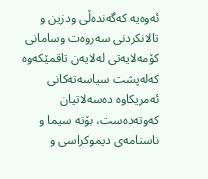ئه‌وه‌یه‌ كه‌گه‌نده‌ڵی‌ ودزین و تالانكردنی‌ سه‌روه‌ت وسامانی‌ كۆمه‌لایه‌تی‌ له‌لایه‌ن تاقمێكه‌وه‌ كه‌له‌پشت سیاسه‌ته‌كانی‌ ئه‌مریكاوه‌ ده‌سه‌لاتیان كه‌وته‌ده‌ست، بۆته‌ سیما و ناسنامه‌ی دیموكراسی‌ و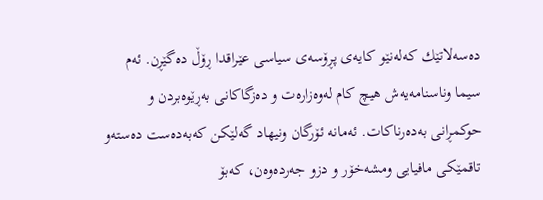ده‌سه‌لاتێك كه‌له‌نێو كایه‌ی‌ پڕۆسه‌ی‌ سیاسی‌ عێراقدا ڕۆڵ ده‌گێڕن. ئه‌م سیما وناسنامه‌یه‌ش هیچ كام له‌وه‌زاره‌ت و ده‌زگاكانی‌ به‌ڕێوه‌بردن و حوكمڕانی‌ به‌ده‌رناكات. ئه‌مانه‌ ئۆرگان ونیهاد گه‌لێكن كه‌به‌ده‌ست ده‌سته‌و تاقمێكی‌ مافیایی‌ ومشه‌خۆر و دزو جه‌رده‌وه‌ن، كه‌بۆ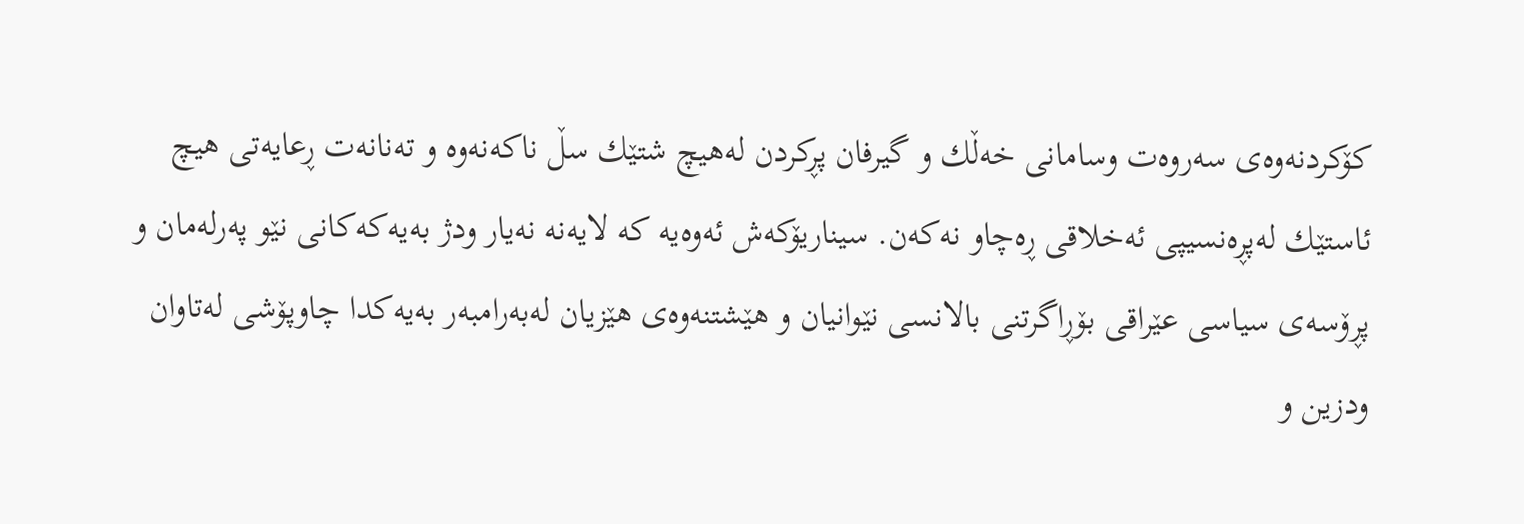كۆكردنه‌وه‌ی‌ سه‌روه‌ت وسامانی‌ خه‌ڵك و گیرفان پڕكردن له‌هیچ شتێك سڵ ناكه‌نه‌وه‌ و ته‌نانه‌ت ڕعایه‌تی‌ هیچ ئاستێك له‌پڕه‌نسیپی‌ ئه‌خلاقی‌ ڕه‌چاو نه‌كه‌ن. سیناریۆكه‌ش ئه‌وه‌یه‌ كه‌ لایه‌نه‌ نه‌یار ودژ به‌یه‌كه‌كانی‌ نێو په‌رله‌مان و پڕۆسه‌ی‌ سیاسی‌ عێراقی‌ بۆڕاگرتنی‌ بالانسی‌ نێوانیان و هێشتنه‌وه‌ی‌ هێزیان له‌به‌رامبه‌ر به‌یه‌كدا چاوپۆشی‌ له‌تاوان ودزین و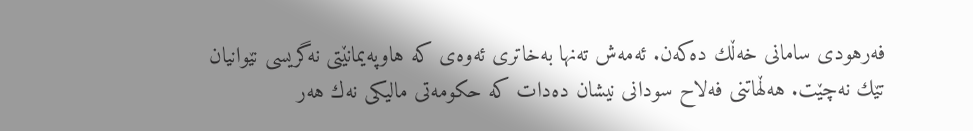فه‌رهودی‌ سامانی‌ خه‌ڵك ده‌كه‌ن. ئه‌مه‌ش ته‌نها به‌خاتری‌ ئه‌وه‌ی‌ كه‌ هاوپه‌یمانێتی‌ نه‌گریسی‌ نێوانیان تێك نه‌چێت. هه‌ڵهاتنی‌ فه‌لاح سودانی‌ نیشان ده‌دات كه‌ حكومه‌تی‌ مالیكی‌ نه‌ك هه‌ر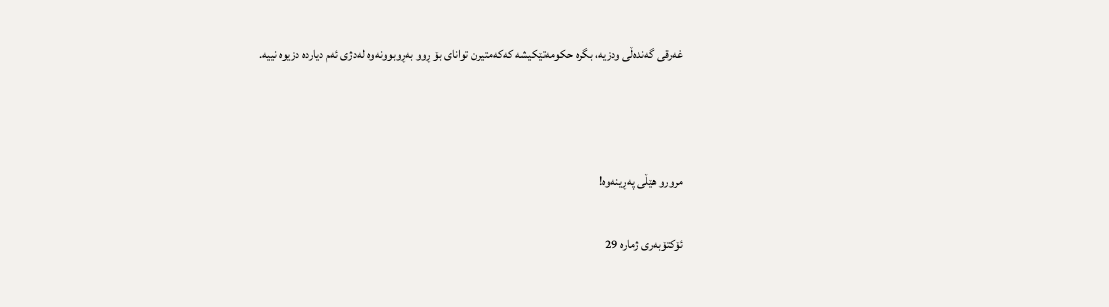غه‌رقی‌ گه‌نده‌ڵی‌ ودزیه‌، بگره‌ حكومه‌تێكیشه‌ كه‌كه‌متیرن توانای‌ بۆ ڕوو به‌ڕوبوونه‌وه‌ له‌دژی‌ ئه‌م دیارده‌ دزیوه‌ نییه‌.



مرورو هێڵی په‌ڕینه‌وه‌!

ئۆکتۆبه‌ری ژماره 29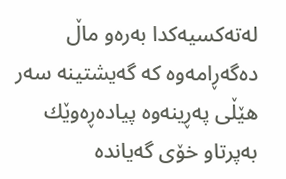له‌ته‌كسیه‌كدا به‌ره‌و ماڵ ده‌گه‌ڕامه‌وه‌ كه‌ گه‌یشتینه‌ سه‌ر هێڵی‌ په‌ڕینه‌وه‌ پیاده‌ڕه‌وێك به‌پرتاو خۆی‌ گه‌یانده‌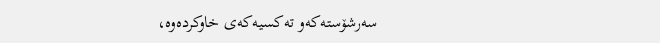سه‌رشۆسته‌كه‌و ته‌كسیه‌كه‌ی‌ خاوكرده‌وه‌،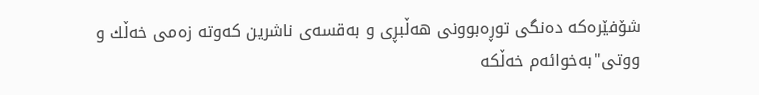شۆفێره‌كه‌ ده‌نگی‌ توڕه‌بوونی‌ هه‌ڵبڕی‌ و به‌قسه‌ی‌ ناشرین كه‌وته‌ زه‌می‌ خه‌ڵك و ووتی‌"به‌خوائه‌م خه‌ڵكه‌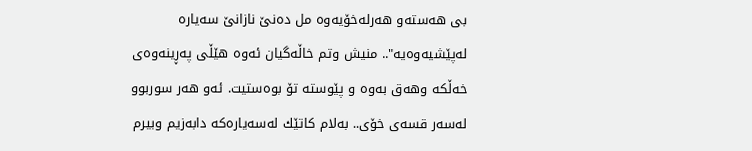بی‌ هه‌سته‌و هه‌رله‌خۆیه‌وه‌ مل ده‌نێ‌ نازانێ‌ سه‌یاره‌ له‌پێشیه‌وه‌یه‌".. منیش وتم خاڵه‌گیان ئه‌وه‌ هێڵی‌ په‌ڕینه‌وه‌ی‌ خه‌ڵكه‌ وهه‌ق به‌وه‌ و پێوسته‌ تۆ بوه‌ستیت. ئه‌و هه‌ر سوربوو له‌سه‌ر قسه‌ی‌ خۆی‌.. به‌لام كاتێك له‌سه‌یاره‌كه‌ دابه‌زیم وبیرم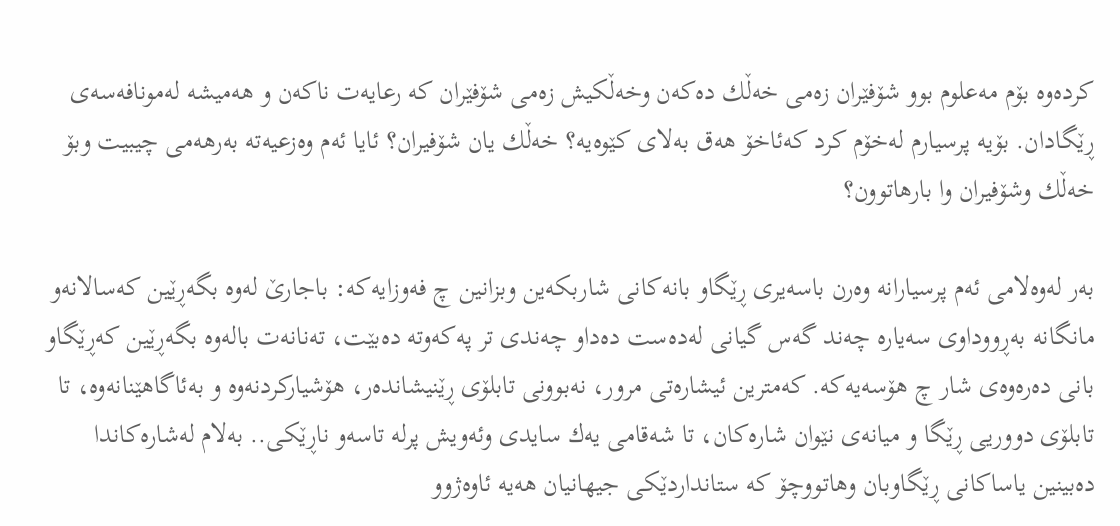كرده‌وه‌ بۆم مه‌علوم بوو شۆفێران زه‌می‌ خه‌ڵك ده‌كه‌ن وخه‌ڵكیش زه‌می‌ شۆفێران كه‌ رعایه‌ت ناكه‌ن و هه‌میشه‌ له‌مونافه‌سه‌ی‌ ڕێگادان. بۆیه‌ پرسیارم له‌خۆم كرد كه‌ئاخۆ هه‌ق به‌لای‌ كێوه‌یه‌؟ خه‌ڵك یان شۆفیران؟ ئایا ئه‌م وه‌زعیه‌ته‌ به‌رهه‌می‌ چیبیت وبۆ خه‌ڵك وشۆفیران وا بارهاتوون؟

به‌ر له‌وه‌لامی‌ ئه‌م پرسیارانه‌ وه‌رن باسه‌یری‌ ڕێگاو بانه‌كانی‌ شاربكه‌ین وبزانین چ فه‌وزایه‌كه‌: باجارێ‌ له‌وه‌ بگه‌ڕێین كه‌سالانه‌و مانگانه‌ به‌ڕووداوی‌ سه‌یاره‌ چه‌ند گه‌س گیانی‌ له‌ده‌ست ده‌داو چه‌ندی‌ تر په‌كه‌وته‌ ده‌بێت، ته‌نانه‌ت باله‌وه‌ بگه‌ڕێین كه‌ڕێگاو بانی‌ ده‌ره‌وه‌ی‌ شار چ هۆسه‌یه‌كه‌. كه‌مترین ئیشاره‌تی‌ مرور، نه‌بوونی‌ تابلۆی‌ ڕێنیشانده‌ر، هۆشیاركردنه‌وه‌ و به‌ئاگاهێنانه‌وه‌، تا تابلۆی‌ دووریی‌ ڕێگا و میانه‌ی‌ نێوان شاره‌كان، تا شه‌قامی‌ یه‌ك سایدی‌ وئه‌ویش پرله‌ تاسه‌و ناڕێكی‌.. به‌لام له‌شاره‌كاندا ده‌بینین یاساكانی‌ ڕێگاوبان وهاتووچۆ كه‌ ستانداردێكی‌ جیهانیان هه‌یه‌ ئاوه‌ژوو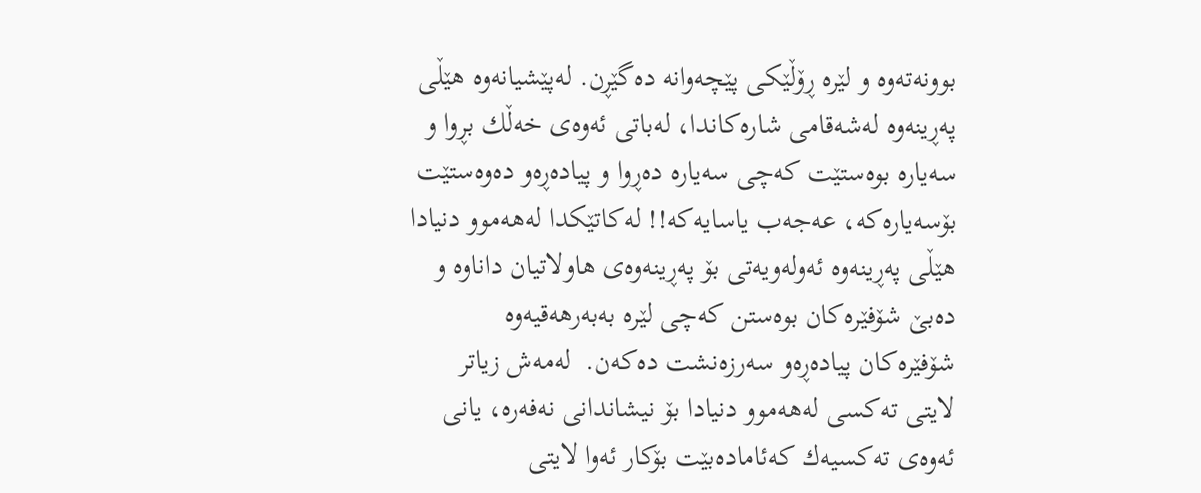بوونه‌ته‌وه‌ و لێره‌ ڕۆڵێكی‌ پێچه‌وانه‌ ده‌گێڕن. له‌پێشیانه‌وه‌ هێڵی‌ په‌ڕینه‌وه‌ له‌شه‌قامی‌ شاره‌كاندا، له‌باتی‌ ئه‌وه‌ی‌ خه‌ڵك بڕوا و سه‌یاره‌ بوه‌ستێت كه‌چی‌ سه‌یاره‌ ده‌ڕوا و پیاده‌ڕه‌و ده‌وه‌ستێت بۆسه‌یاره‌كه‌، عه‌جه‌ب یاسایه‌كه‌!! له‌كاتێكدا له‌هه‌موو دنیادا هێڵی‌ په‌ڕینه‌وه‌ ئه‌وله‌ویه‌تی‌ بۆ په‌ڕینه‌وه‌ی‌ هاولاتیان داناوه‌ و ده‌بێ‌ شۆفێره‌كان بوه‌ستن كه‌چی‌ لێره‌ به‌به‌رهه‌قیه‌وه‌ شۆفێره‌كان پیاده‌ڕه‌و سه‌رزه‌نشت ده‌كه‌ن.  له‌مه‌ش زیاتر لایتی‌ ته‌كسی‌ له‌هه‌موو دنیادا بۆ نیشاندانی‌ نه‌فه‌ره‌، یانی‌ ئه‌وه‌ی‌ ته‌كسیه‌ك كه‌ئاماده‌بێت بۆكار ئه‌وا لایتی‌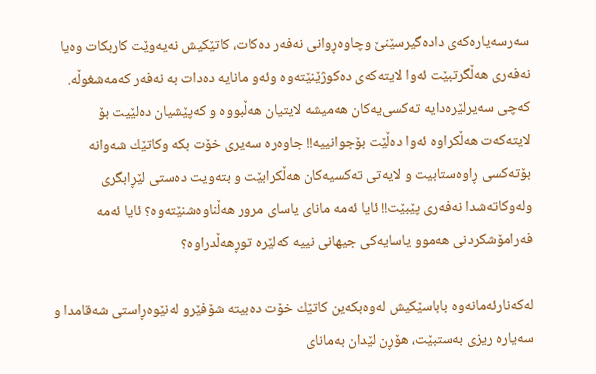سه‌رسه‌یاره‌كه‌ی‌ داده‌گیرسێنێ‌ وچاوه‌ڕوانی‌ نه‌فه‌ر ده‌كات، كاتێكیش نه‌یه‌وێت كاربكات وه‌یا نه‌فه‌ری‌ هه‌ڵگرتبێت ئه‌وا لایته‌كه‌ی‌ ده‌كوژێنێته‌وه‌ وئه‌و مانایه‌ ده‌دات به‌ نه‌فه‌ر كه‌مه‌شغوڵه‌. كه‌چی‌ سه‌یرلێره‌دایه‌ ته‌كسی‌یه‌كان هه‌میشه‌ لایتیان هه‌ڵبووه‌ و كه‌پێشیان ده‌لێیت بۆ لایته‌كه‌ت هه‌ڵكراوه‌ ئه‌وا ده‌ڵێت بۆجوانییه‌!! جاوه‌ره‌ سه‌یری‌ خۆت بكه‌ وكاتێك شه‌وانه‌ بۆته‌كسی‌ ڕاوه‌ستابیت و لایه‌تی‌ ته‌كسیه‌كان هه‌ڵكرابێت و بته‌ویت ده‌ستی‌ لێڕابگری‌ وله‌وكاته‌شدا نه‌فه‌ری‌ پێبێت!! ئایا ئه‌مه‌ مانای‌ یاسای‌ مرور هه‌ڵناوه‌شنێته‌وه‌؟ ئایا ئه‌مه‌ فه‌رامۆشكردنی‌ هه‌موو یاسایه‌كی‌ جیهانی‌ نییه‌ كه‌لێره‌ توڕهه‌ڵدراوه‌؟

له‌كه‌نارئه‌مانه‌وه‌ باباسێكیش له‌وه‌بكه‌ین كاتێك خۆت ده‌بیته‌ شۆفێرو له‌نێوه‌ڕاستی‌ شه‌قامدا و سه‌یاره‌ ریزی‌ به‌ستبێت، هۆڕن لێدان به‌مانای‌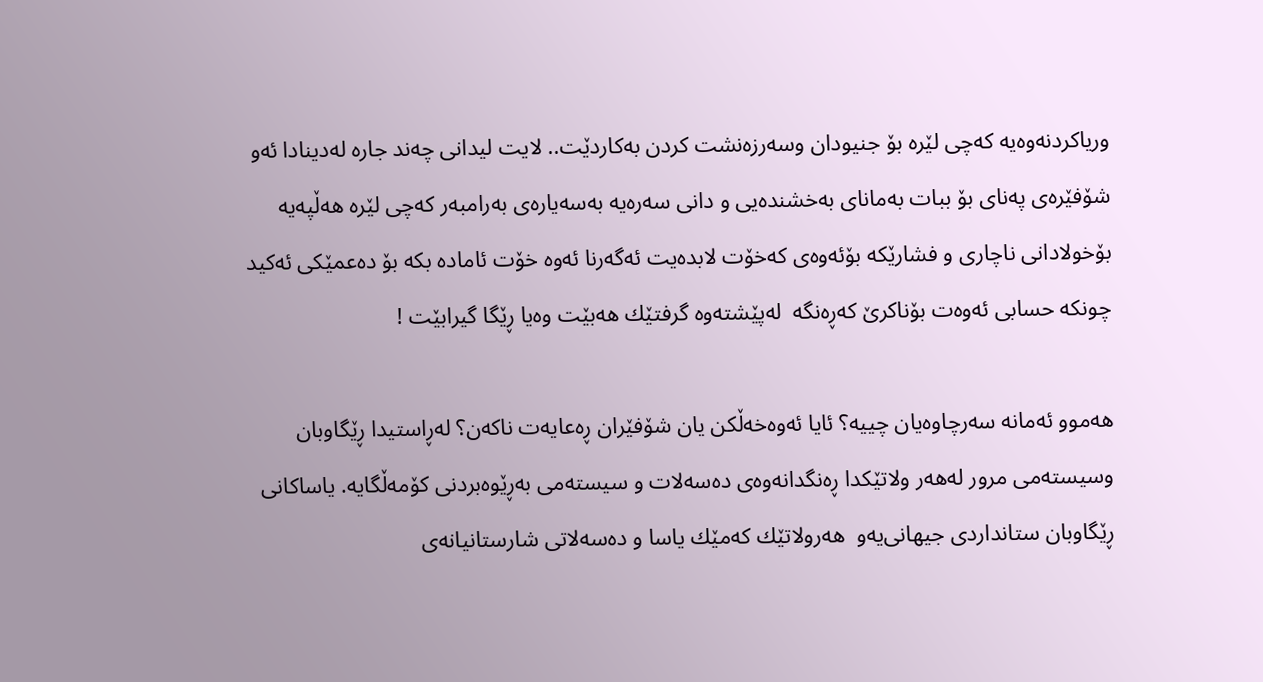وریاكردنه‌وه‌یه‌ كه‌چی‌ لێره‌ بۆ جنیودان وسه‌رزه‌نشت كردن به‌كاردێت.. لایت لیدانی‌ چه‌ند جاره‌ له‌دینادا ئه‌و شۆفێره‌ی‌ په‌نای‌ بۆ ببات به‌مانای‌ به‌خشنده‌یی‌ و دانی‌ سه‌ره‌یه‌ به‌سه‌یاره‌ی‌ به‌رامبه‌ر كه‌چی‌ لێره‌ هه‌ڵپه‌یه‌ بۆخولادانی‌ ناچاری‌ و فشارێكه‌ بۆئه‌وه‌ی‌ كه‌خۆت لابده‌یت ئه‌گه‌رنا ئه‌وه‌ خۆت ئاماده‌ بكه‌ بۆ ده‌عمێكی‌ ئه‌كید چونكه‌ حسابی‌ ئه‌وه‌ت بۆناكرێ‌ كه‌ڕه‌نگه‌  له‌پێشته‌وه‌ گرفتێك هه‌بێت وه‌یا ڕێگا گیرابێت !

هه‌موو ئه‌مانه‌ سه‌رچاوه‌یان چییه‌؟ ئایا ئه‌وه‌خه‌ڵكن یان شۆفێران ڕه‌عایه‌ت ناكه‌ن؟ له‌ڕاستیدا ڕێگاوبان وسیسته‌می‌ مرور له‌هه‌ر ولاتێكدا ڕه‌نگدانه‌وه‌ی‌ ده‌سه‌لات و سیسته‌می‌ به‌ڕێوه‌بردنی‌ كۆمه‌ڵگایه‌. یاساكانی‌ ڕێگاوبان ستانداردی‌ جیهانی‌یه‌و  هه‌رولاتێك كه‌مێك یاسا و ده‌سه‌لاتی‌ شارستانیانه‌ی‌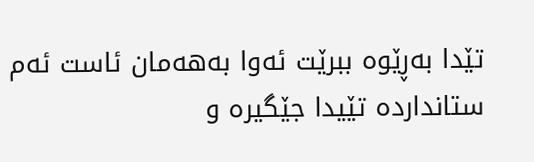تێدا به‌ڕێوه‌ ببرێت ئه‌وا به‌هه‌مان ئاست ئه‌م ستاندارده‌ تێیدا جێگیره‌ و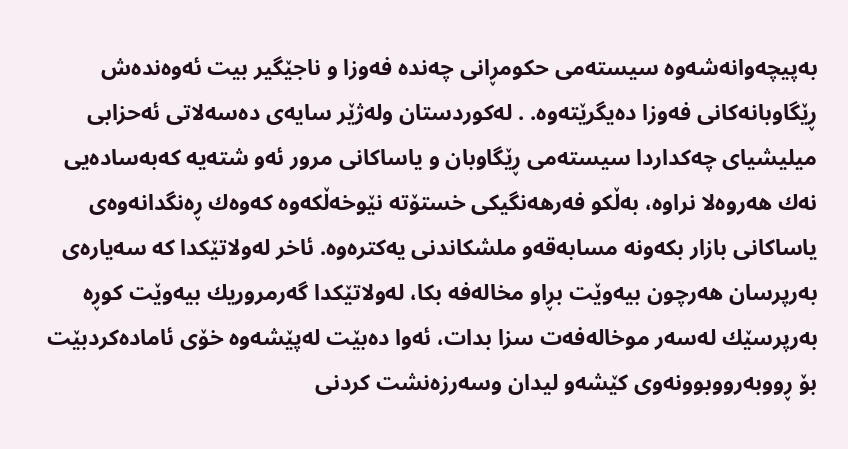به‌پیچه‌وانه‌شه‌وه‌ سیسته‌می‌ حكومڕانی‌ چه‌نده‌ فه‌وزا و ناجێگیر بیت ئه‌وه‌نده‌ش ڕێگاوبانه‌كانی‌ فه‌وزا ده‌یگرێته‌وه‌. . له‌كوردستان وله‌ژێر سایه‌ی‌ ده‌سه‌لاتی‌ ئه‌حزابی‌ میلیشیای‌ چه‌كداردا سیسته‌می‌ ڕێگاوبان و یاساكانی‌ مرور ئه‌و شته‌یه‌ كه‌به‌ساده‌یی‌ نه‌ك هه‌روه‌لا نراوه‌، به‌ڵكو فه‌رهه‌نگیكی‌ خستۆته‌ نێوخه‌ڵكه‌وه‌ كه‌وه‌ك ڕه‌نگدانه‌وه‌ی‌ یاساكانی‌ بازار بكه‌ونه‌ مسابه‌قه‌و ملشكاندنی‌ یه‌كتره‌وه‌. ئاخر له‌ولاتێكدا كه‌ سه‌یاره‌ی‌ به‌رپرسان هه‌رچون بیه‌وێت بڕاو مخاله‌فه‌ بكا، له‌ولاتێكدا گه‌رمروریك بیه‌وێت كوڕه‌ به‌رپرسێك له‌سه‌ر موخاله‌فه‌ت سزا بدات، ئه‌وا ده‌بێت له‌پێشه‌وه‌ خۆی‌ ئاماده‌كردبێت بۆ ڕووبه‌رووبوونه‌وی‌ كێشه‌و لیدان وسه‌رزه‌نشت كردنی‌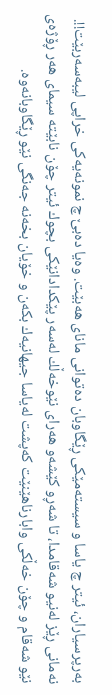به‌رپرسیاران، ئیتر چ یاسا و سیسته‌مێكی‌ ڕێگاوبان ده‌توانی‌ مانای‌ هه‌بێت. وه‌یا ده‌بێ‌ چ نمونه‌یه‌كی‌ خراپی‌ لیبه‌سه‌ربێت!!. نه‌مانی‌ ڕێز له‌نیو شه‌قامدا، تا شه‌ڕو كێشه‌و هه‌رای‌ نێوخه‌ڵك له‌سه‌ر پێكدادانێكی‌ بچوك ئیتر چۆن نابێته‌ سیمای‌ هه‌ر ڕۆژه‌ی‌ نێو شه‌قام و چۆن خه‌ڵكی‌ وابارناهێنێت كه‌پشت له‌یاسا جیهانیه‌ك بكه‌ن و خۆیان بخه‌نه‌ جه‌نگی‌ نێو ڕێگاوبانه‌وه‌.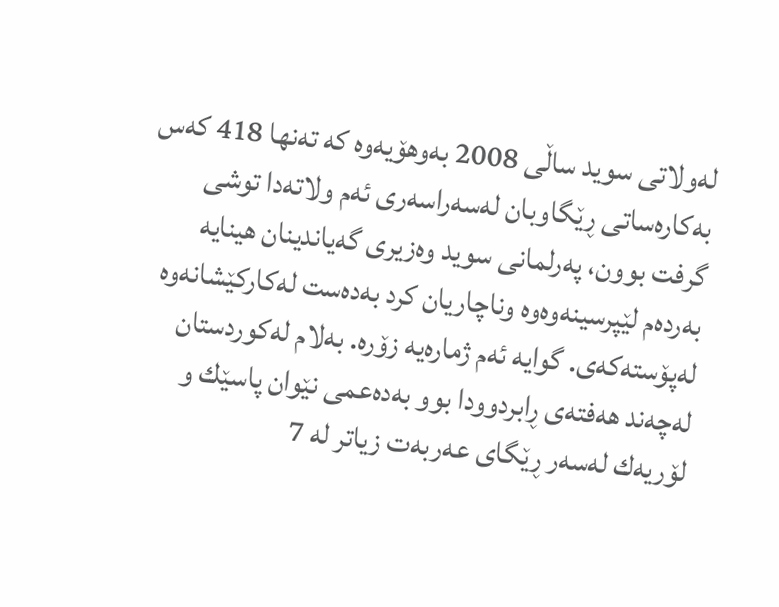له‌ولاتی‌ سوید ساڵی‌ 2008 به‌وهۆیه‌وه‌ كه‌ ته‌نها 418 كه‌س به‌كاره‌ساتی‌ ڕێگاوبان له‌سه‌راسه‌ری‌ ئه‌م ولاته‌دا توشی‌ گرفت بوون، په‌رلمانی‌ سوید وه‌زیری‌ گه‌یاندینان هینایه‌ به‌رده‌م لێپرسینه‌وه‌وه‌ وناچاریان كرد به‌ده‌ست له‌كاركێشانه‌وه‌ له‌پۆسته‌كه‌ی‌. گوایه‌ ئه‌م ژماره‌یه‌ زۆره‌. به‌لام له‌كوردستان له‌چه‌ند هه‌فته‌ی‌ ڕابردوودا بوو به‌ده‌عمی‌ نێوان پاسێك و لۆریه‌ك له‌سه‌ر ڕێگای‌ عه‌ربه‌ت زیاتر له‌ 7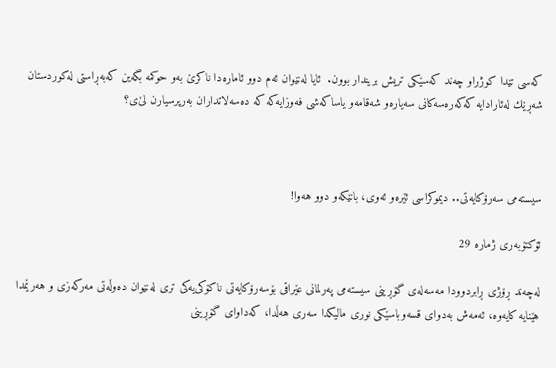كه‌سی‌ تێدا كوژراو چه‌ند كه‌سێكی‌ تریش بریندار بوون.  ئایا له‌نێوان ئه‌م دوو ئاماره‌دا ناكرێ‌ به‌و حوكمه‌ بگه‌ین كه‌به‌ڕاستی‌ له‌كوردستان شه‌ڕێك له‌ئارادایه‌ كه‌كه‌ره‌سه‌كانی‌ سه‌یاره‌و شه‌قامه‌و یاساكه‌شی‌ فه‌وزایه‌كه‌ كه‌ ده‌سه‌لاتداران به‌رپرسیارن لێ‌ی‌؟



سیسته‌می‌ سه‌رۆكایه‌تی‌.. دیموكراسی‌ ئێره‌و ئه‌وی‌، بانێكه‌و دوو هه‌وا!

ئۆکتۆبه‌ری ژماره 29

له‌چه‌ند ڕۆژی‌ ڕابردوودا مه‌سه‌له‌ی‌ گۆڕینی‌ سیسته‌می‌ په‌رلمانی‌ عێراقی‌ بۆسه‌رۆكایه‌تی‌ ناكۆكی‌یه‌كی‌ تری‌ له‌نێوان ده‌وڵه‌تی‌ مه‌ركه‌زی‌ و هه‌رێمدا هێنایه‌ كایه‌وه‌، ئه‌مه‌ش به‌دوای‌ قسه‌وباسێكی‌ نوری‌ مالیكدا سه‌ری‌ هه‌ڵدا، كه‌داوای‌ گۆڕینی‌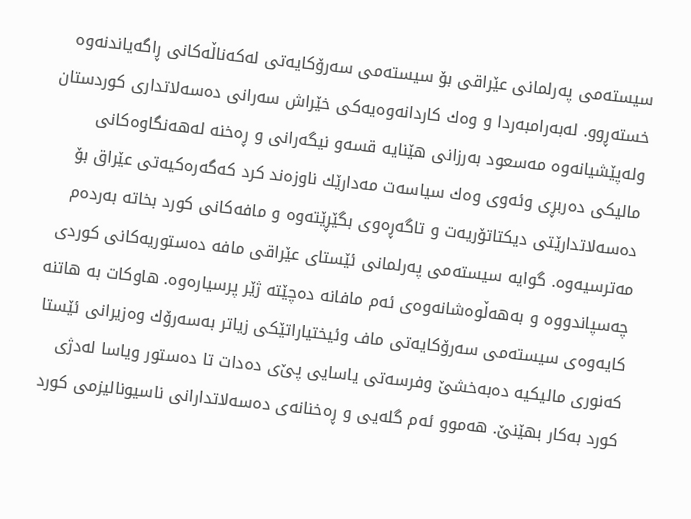سیسته‌می‌ په‌رلمانی‌ عێراقی‌ بۆ سیسته‌می‌ سه‌رۆكایه‌تی‌ له‌كه‌ناڵه‌كانی‌ ڕاگه‌یاندنه‌وه‌ خسته‌ڕوو. له‌به‌رامبه‌ردا و وه‌ك كاردانه‌وه‌یه‌كی‌ خێراش سه‌رانی‌ ده‌سه‌لاتداری‌ كوردستان وله‌پێشیانه‌وه‌ مه‌سعود به‌رزانی‌ هێنایه‌ قسه‌و نیگه‌رانی‌ و ڕه‌خنه‌ له‌هه‌نگاوه‌كانی‌ مالیكی‌ ده‌ربڕی‌ وئه‌وی وه‌ك سیاسه‌ت مه‌دارێك ناوزه‌ند كرد كه‌گه‌ره‌كیه‌تی‌ عێراق بۆ ده‌سه‌لاتدارێتی‌ دیكتاتۆریه‌ت و تاگه‌ڕه‌وی‌ بگێڕێته‌وه‌ و مافه‌كانی‌ كورد بخاته‌ به‌رده‌م مه‌ترسیه‌وه‌. گوایه‌ سیسته‌می‌ په‌رلمانی‌ ئێستای‌ عێراقی‌ مافه‌ ده‌ستوریه‌كانی‌ كوردی‌ چه‌سپاندووه‌ و به‌هه‌ڵوه‌شانه‌وه‌ی‌ ئه‌م مافانه‌ ده‌چێته‌ ژێر پرسیاره‌وه‌. هاوكات به‌ هاتنه‌ كایه‌وه‌ی‌ سیسته‌می‌ سه‌رۆكایه‌تی‌ ماف وئیختیاراتێكی‌ زیاتر به‌سه‌رۆك وه‌زیرانی‌ ئێستا كه‌نوری‌ مالیكیه‌ ده‌به‌خشێ‌ وفرسه‌تی‌ یاسایی‌ پێ‌ی‌ ده‌دات تا ده‌ستور ویاسا له‌دژی‌ كورد به‌كار بهێنێ‌. هه‌موو ئه‌م گله‌یی‌ و ڕه‌خنانه‌ی‌ ده‌سه‌لاتدارانی‌ ناسیونالیزمی‌ كورد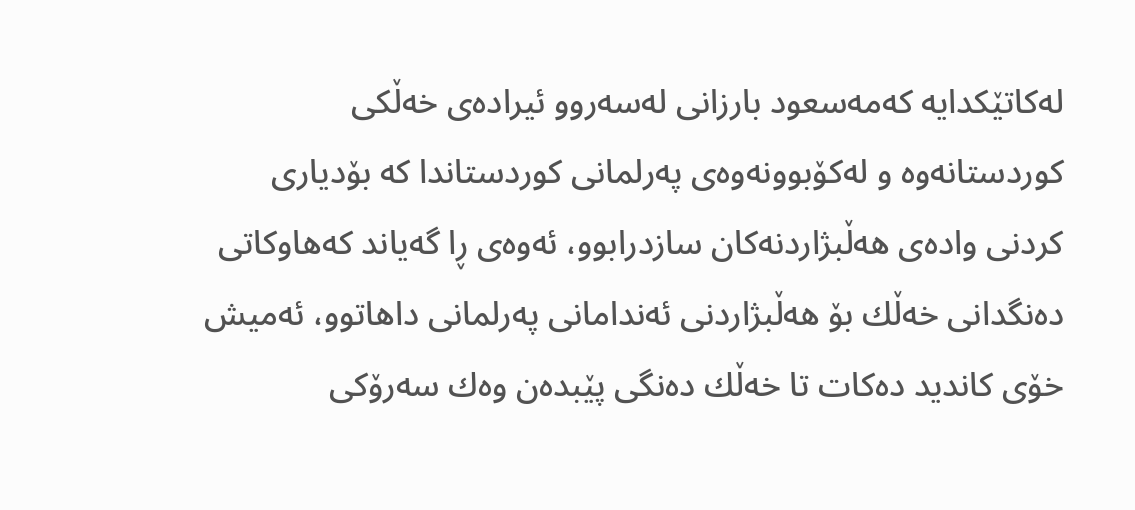له‌كاتێكدایه‌ كه‌مه‌سعود بارزانی‌ له‌سه‌روو ئیراده‌ی‌ خه‌ڵكی‌ كوردستانه‌وه‌ و له‌كۆبوونه‌وه‌ی‌ په‌رلمانی‌ كوردستاندا كه‌ بۆدیاری‌ كردنی‌ واده‌ی‌ هه‌ڵبژاردنه‌كان سازدرابوو، ئه‌وه‌ی‌ ڕا گه‌یاند كه‌هاوكاتی‌ ده‌نگدانی‌ خه‌ڵك بۆ هه‌ڵبژاردنی‌ ئه‌ندامانی‌ په‌رلمانی‌ داهاتوو، ئه‌میش خۆی‌ كاندید ده‌كات تا خه‌ڵك ده‌نگی‌ پێبده‌ن وه‌ك سه‌رۆكی‌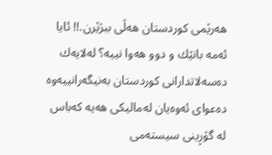هه‌رێمی‌ كوردستان هه‌ڵی‌ ببژێرن.!! ئایا ئه‌مه‌ بانێك و دوو هه‌وا نییه‌؟ له‌لایه‌ك ده‌سه‌لاتدارانی‌ كوردستان به‌نیگه‌رانییه‌وه‌ ده‌عوای‌ ئه‌وه‌یان له‌مالیكی‌ هه‌یه‌ كه‌باس له‌ گۆڕینی‌ سیسته‌می‌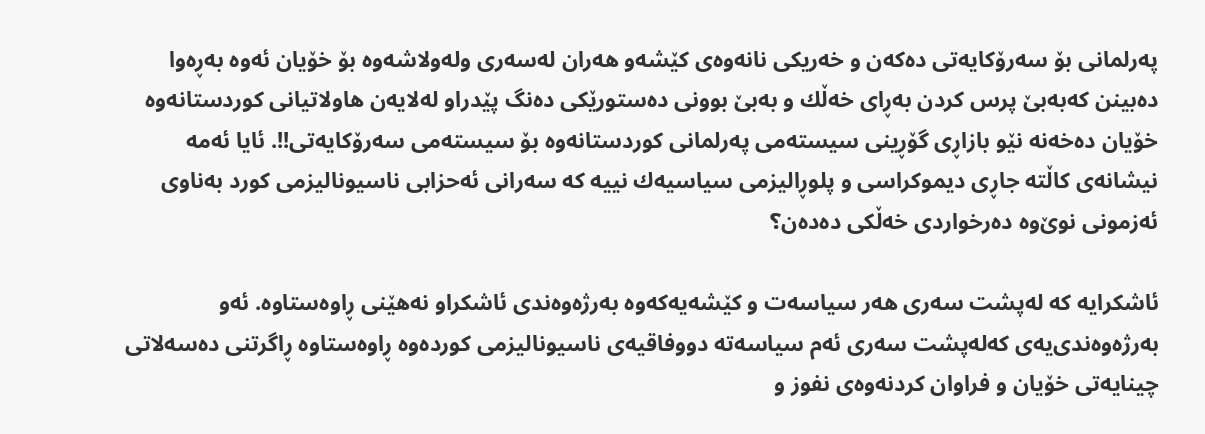په‌رلمانی‌ بۆ سه‌رۆكایه‌تی‌ ده‌كه‌ن و خه‌ریكی‌ نانه‌وه‌ی‌ كێشه‌و هه‌ران له‌سه‌ری‌ وله‌ولاشه‌وه‌ بۆ خۆیان ئه‌وه‌ به‌ڕه‌وا ده‌بینن كه‌به‌بێ‌ پرس كردن به‌ڕای‌ خه‌ڵك و به‌بێ‌ بوونی‌ ده‌ستورێكی‌ ده‌نگ پێدراو له‌لایه‌ن هاولاتیانی‌ كوردستانه‌وه‌ خۆیان ده‌خه‌نه‌ نێو بازاڕی‌ گۆڕینی‌ سیسته‌می‌ په‌رلمانی‌ كوردستانه‌وه‌ بۆ سیسته‌می‌ سه‌رۆكایه‌تی‌!!. ئایا ئه‌مه‌ نیشانه‌ی‌ كاڵته‌ جاڕی‌ دیموكراسی‌ و پلوڕالیزمی‌ سیاسیه‌ك نییه‌ كه‌ سه‌رانی‌ ئه‌حزابی‌ ناسیونالیزمی‌ كورد به‌ناوی‌ ئه‌زمونی‌ نوێ‌وه‌ ده‌رخواردی‌ خه‌ڵكی‌ ده‌ده‌ن؟

ئاشكرایه‌ كه‌ له‌پشت سه‌ری‌ هه‌ر سیاسه‌ت و كێشه‌یه‌كه‌وه‌ به‌رژه‌وه‌ندی‌ ئاشكراو نه‌هێنی‌ ڕاوه‌ستاوه‌. ئه‌و به‌رژه‌وه‌ندی‌یه‌ی‌ كه‌له‌پشت سه‌ری‌ ئه‌م سیاسه‌ته‌ دووفاقیه‌ی‌ ناسیونالیزمی‌ كورده‌وه‌ ڕاوه‌ستاوه‌ ڕاگرتنی‌ ده‌سه‌لاتی‌ چینایه‌تی‌ خۆیان و فراوان كردنه‌وه‌ی‌ نفوز و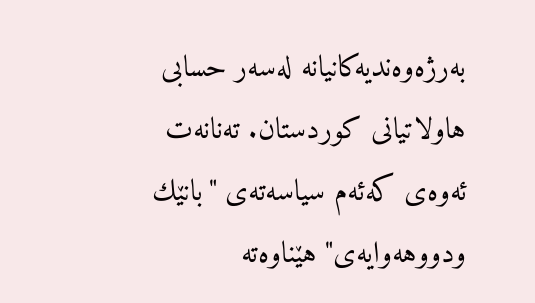به‌رژه‌وه‌ندیه‌كانیانه‌ له‌سه‌ر حسابی‌ هاولاتیانی‌ كوردستان. ته‌نانه‌ت ئه‌وه‌ی‌ كه‌ئه‌م سیاسه‌ته‌ی‌ "بانێك ودووهه‌وایه‌ی‌" هێناوه‌ته‌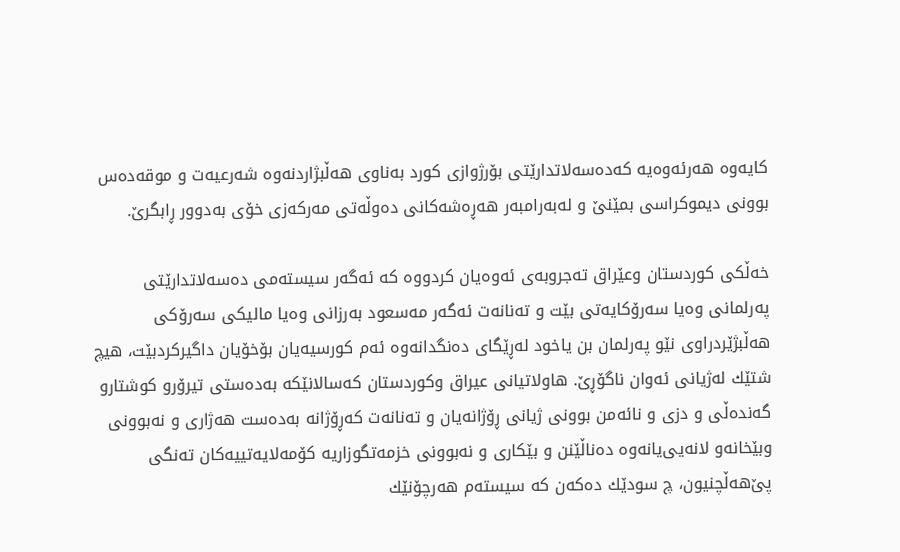كایه‌وه‌ هه‌رئه‌وه‌یه‌ كه‌ده‌سه‌لاتدارێتی‌ بۆرژوازی‌ كورد به‌ناوی‌ هه‌ڵبژاردنه‌وه‌ شه‌رعیه‌ت و موقه‌ده‌س بوونی‌ دیموكراسی‌ بمێنێ‌ و له‌به‌رامبه‌ر هه‌ڕه‌شه‌كانی‌ ده‌وڵه‌تی‌ مه‌ركه‌زی‌ خۆی‌ به‌دوور ڕابگرێ‌.

خه‌ڵكی‌ كوردستان وعێراق ته‌جروبه‌ی‌ ئه‌وه‌یان كردووه‌ كه‌ ئه‌گه‌ر سیسته‌می‌ ده‌سه‌لاتدارێتی‌ په‌رلمانی‌ وه‌یا سه‌رۆكایه‌تی‌ بێت و ته‌نانه‌ت ئه‌گه‌ر مه‌سعود به‌رزانی‌ وه‌یا مالیكی‌ سه‌رۆكی‌ هه‌ڵبژێردراوی‌ نێو په‌رلمان بن یاخود له‌ڕێگای‌ ده‌نگدانه‌وه‌ ئه‌م كورسیه‌یان بۆخۆیان داگیركردبێت، هیچ شتێك له‌ژیانی‌ ئه‌وان ناگۆڕێ‌. هاولاتیانی‌ عیراق وكوردستان كه‌سالانێكه‌ به‌ده‌ستی‌ تیرۆرو كوشتارو گه‌نده‌ڵی‌ و دزی‌ و نائه‌من بوونی‌ ژیانی‌ ڕۆژانه‌یان و ته‌نانه‌ت كه‌ڕۆژانه‌ به‌ده‌ست هه‌ژاری‌ و نه‌بوونی‌ وبێخانه‌و لانه‌یی‌یانه‌وه‌ ده‌ناڵێنن و بێكاری‌ و نه‌بوونی‌ خزمه‌تگوزاریه‌ كۆمه‌لایه‌تییه‌كان ته‌نگی‌ پێ‌هه‌ڵچنیون، چ سودێك ده‌كه‌ن كه‌ سیسته‌م هه‌رچۆنێك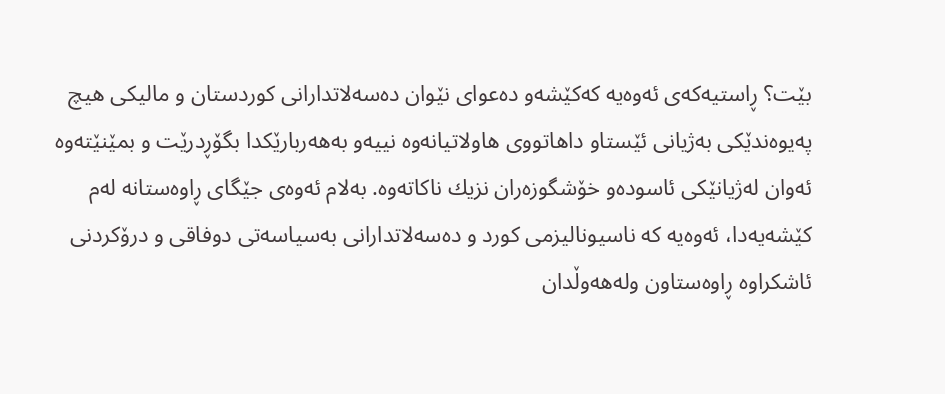بێت؟ ڕاستیه‌كه‌ی‌ ئه‌وه‌یه‌ كه‌كێشه‌و ده‌عوای‌ نێوان ده‌سه‌لاتدارانی‌ كوردستان و مالیكی‌ هیچ په‌یوه‌ندێكی‌ به‌ژیانی‌ ئێستاو داهاتووی‌ هاولاتیانه‌وه‌ نییه‌و به‌هه‌ربارێكدا بگۆڕدرێت و بمێنێته‌وه‌ ئه‌وان له‌ژیانێكی‌ ئاسوده‌و خۆشگوزه‌ران نزیك ناكاته‌وه‌. به‌لام ئه‌وه‌ی‌ جێگای‌ ڕاوه‌ستانه‌ له‌م كێشه‌یه‌دا، ئه‌وه‌یه‌ كه‌ ناسیونالیزمی‌ كورد و ده‌سه‌لاتدارانی‌ به‌سیاسه‌تی‌ دوفاقی‌ و درۆكردنی‌ ئاشكراوه‌ ڕاوه‌ستاون وله‌هه‌وڵدان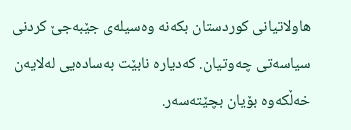هاولاتیانی‌ كوردستان بكه‌نه‌ وه‌سیله‌ی‌ جێبه‌جێ‌ كردنی‌ سیاسه‌تی‌ چه‌وتیان. كه‌دیاره‌ نابێت به‌ساده‌یی‌ له‌لایه‌ن خه‌ڵكه‌وه‌ بۆیان بچێته‌سه‌ر.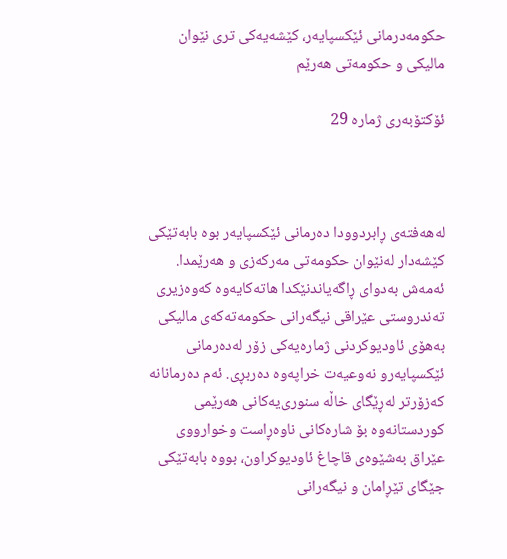حکومه‌درمانی ئێکسپایه‌ر، کێشه‌یه‌کی تری نێوان مالیکی و حکومه‌تی هه‌رێم

ئۆکتۆبه‌ری ژماره 29



له‌هه‌فته‌ی‌ ڕابردوودا ده‌رمانی‌ ئێكسپایه‌ر بوه‌ بابه‌تێكی‌ كێشه‌دار له‌نێوان حكومه‌تی‌ مه‌ركه‌زی‌ و هه‌رێمدا. ئه‌مه‌ش به‌دوای‌ ڕاگه‌یاندنێكدا هاته‌كایه‌وه‌ كه‌وه‌زیری‌ ته‌ندروستی‌ عێراقی‌ نیگه‌رانی‌ حكومه‌ته‌كه‌ی‌ مالیكی‌ به‌هۆی‌ ئاودیوكردنی‌ ژماره‌یه‌كی‌ زۆر له‌ده‌رمانی‌ ئێكسپایه‌رو نه‌وعیه‌ت خراپه‌وه‌ ده‌ربڕی‌. ئه‌م ده‌رمانانه‌ كه‌زۆرتر له‌ڕێگای‌ خاڵه‌ سنوری‌یه‌كانی‌ هه‌رێمی‌ كوردستانه‌وه‌ بۆ شاره‌كانی‌ ناوه‌ڕاست وخوارووی‌ عێراق به‌شێوه‌ی‌ قاچاغ ئاودیوكراون، بووه‌ بابه‌تێكی‌ جێگای‌ تێڕامان و نیگه‌رانی‌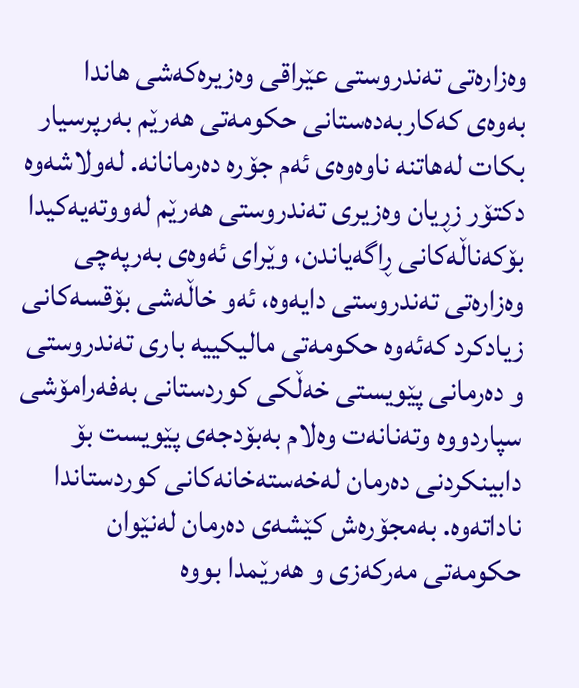وه‌زاره‌تی‌ ته‌ندروستی‌ عێراقی‌ وه‌زیره‌كه‌شی‌ هاندا به‌وه‌ی‌ كه‌كاربه‌ده‌ستانی‌ حكومه‌تی‌ هه‌رێم به‌رپرسیار بكات له‌هاتنه‌ ناوه‌وه‌ی‌ ئه‌م جۆره‌ ده‌رمانانه‌. له‌ولاشه‌وه‌ دكتۆر زڕیان وه‌زیری‌ ته‌ندروستی‌ هه‌رێم له‌ووته‌یه‌كیدا بۆكه‌ناڵه‌كانی‌ ڕاگه‌یاندن، وێرای‌ ئه‌وه‌ی‌ به‌رپه‌چی‌ وه‌زاره‌تی‌ ته‌ندروستی‌ دایه‌وه‌، ئه‌و خاڵه‌شی‌ بۆقسه‌كانی‌ زیادكرد كه‌ئه‌وه‌ حكومه‌تی‌ مالیكییه‌ باری‌ ته‌ندروستی‌ و ده‌رمانی‌ پێویستی‌ خه‌ڵكی‌ كوردستانی‌ به‌فه‌رامۆشی‌ سپاردووه‌ وته‌نانه‌ت وه‌لام به‌بۆدجه‌ی‌ پێویست بۆ دابینكردنی‌ ده‌رمان له‌خه‌سته‌خانه‌كانی‌ كوردستاندا ناداته‌وه‌. به‌مجۆره‌ش كێشه‌ی‌ ده‌رمان له‌نێوان حكومه‌تی‌ مه‌ركه‌زی‌ و هه‌رێمدا بووه‌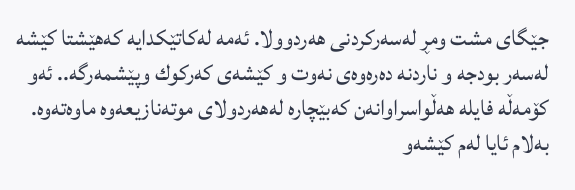جێگای‌ مشت ومڕ له‌سه‌ركردنی‌ هه‌ردوولا. ئه‌مه‌ له‌كاتێكدایه‌ كه‌هێشتا كێشه‌ له‌سه‌ر بودجه‌ و ناردنه‌ ده‌ره‌وه‌ی‌ نه‌وت و كێشه‌ی‌ كه‌ركوك وپێشمه‌رگه‌.. ئه‌و كۆمه‌ڵه‌ فایله‌ هه‌ڵواسراوانه‌ن كه‌بێچاره‌ له‌هه‌ردولای‌ موته‌نازیعه‌وه‌ ماوه‌ته‌وه‌. به‌لام ئایا له‌م كێشه‌و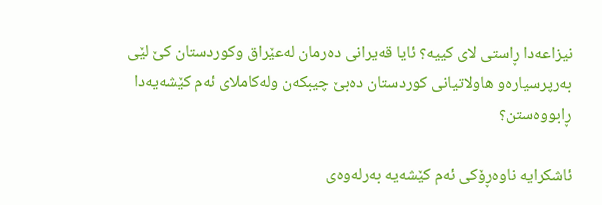نیزاعه‌دا ڕاستی‌ لای‌ كییه‌؟ ئایا قه‌یرانی‌ ده‌رمان له‌عێراق وكوردستان كێ‌ لێی‌ به‌رپرسیاره‌و هاولاتیانی‌ كوردستان ده‌بێ‌ چیبكه‌ن وله‌كاملای‌ ئه‌م كێشه‌یه‌دا ڕابووه‌ستن؟

ئاشكرایه‌ ناوه‌ڕۆكی‌ ئه‌م كێشه‌یه‌ به‌رله‌وه‌ی‌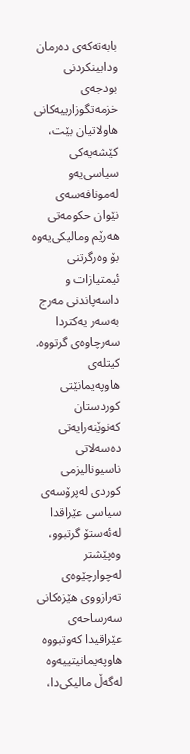بابه‌ته‌كه‌ی‌ ده‌رمان ودابینكردنی‌ بودجه‌ی‌ خزمه‌تگوزارییه‌كانی‌ هاولاتیان بێت، كێشه‌یه‌كی‌ سیاسی‌یه‌و له‌مونافه‌سه‌ی‌ نێوان حكومه‌تی‌ هه‌رێم ومالیكی‌یه‌وه‌ بۆ وه‌رگرتنی‌ ئیمتیازات و داسه‌پاندنی‌ مه‌رج به‌سه‌ر یه‌كتردا سه‌رچاوه‌ی‌ گرتووه‌. كیتله‌ی‌ هاوپه‌یمانێتی‌ كوردستان كه‌نوێنه‌رایه‌تی‌ ده‌سه‌لاتی‌ ناسیونالیزمی‌ كوردی‌ له‌پرۆسه‌ی‌ سیاسی‌ عێراقدا له‌ئه‌ستۆ گرتبوو، وه‌پێشتر له‌چوارچێوه‌ی‌ ته‌رازووی‌ هێزه‌كانی‌ سه‌رساحه‌ی‌ عێراقیدا كه‌وتبووه‌ هاوپه‌یمانیتییه‌وه‌ له‌گه‌ڵ مالیكی‌دا،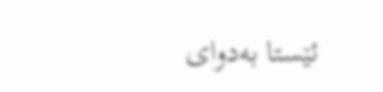ئێستا به‌دوای‌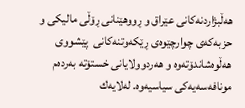هه‌ڵبژاردنه‌كانی‌ عێراق و ڕووهێنانی‌ ڕۆڵی‌ مالیكی‌ و حزبه‌كه‌ی‌ چوارچێوه‌ی‌ ڕێكه‌وتنه‌كانی‌  پێشووی‌ هه‌ڵوه‌شاندۆته‌وه‌ و هه‌ردوولایانی‌ خستۆته‌ به‌رده‌م مونافه‌سه‌یه‌كی‌ سیاسیه‌وه‌. له‌لایه‌ك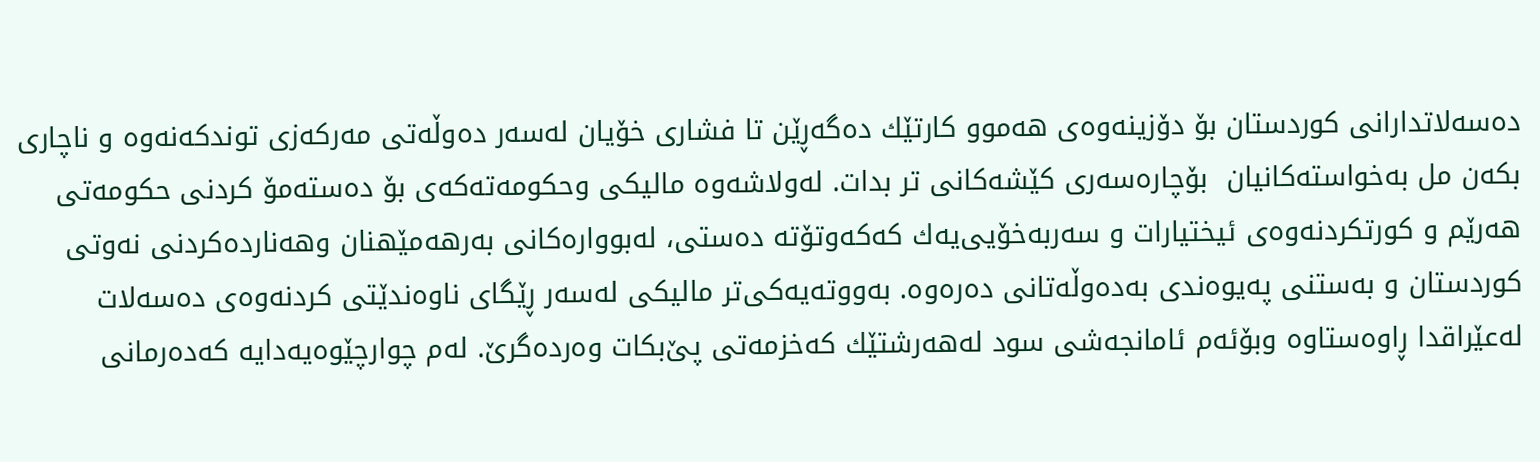ده‌سه‌لاتدارانی‌ كوردستان بۆ دۆزینه‌وه‌ی‌ هه‌موو كارتێك ده‌گه‌ڕێن تا فشاری‌ خۆیان له‌سه‌ر ده‌وڵه‌تی‌ مه‌ركه‌زی‌ توندكه‌نه‌وه‌ و ناچاری‌ بكه‌ن مل به‌خواسته‌كانیان  بۆچاره‌سه‌ری‌ كێشه‌كانی‌ تر بدات. له‌ولاشه‌وه‌ مالیكی‌ وحكومه‌ته‌كه‌ی‌ بۆ ده‌سته‌مۆ كردنی‌ حكومه‌تی‌ هه‌رێم و كورتكردنه‌وه‌ی‌ ئیختیارات و سه‌ربه‌خۆیی‌یه‌ك كه‌كه‌وتۆته‌ ده‌ستی‌، له‌بوواره‌كانی‌ به‌رهه‌مێهنان وهه‌نارده‌كردنی‌ نه‌وتی‌ كوردستان و به‌ستنی‌ په‌یوه‌ندی‌ به‌ده‌وڵه‌تانی‌ ده‌ره‌وه‌. به‌ووته‌یه‌كی‌تر مالیكی‌ له‌سه‌ر ڕێگای‌ ناوه‌ندێتی‌ كردنه‌وه‌ی‌ ده‌سه‌لات له‌عێراقدا ڕاوه‌ستاوه‌ وبۆئه‌م ئامانجه‌شی‌ سود له‌هه‌رشتێك كه‌خزمه‌تی‌ پێ‌بكات وه‌رده‌گرێ‌. له‌م چوارچێوه‌یه‌دایه‌ كه‌ده‌رمانی‌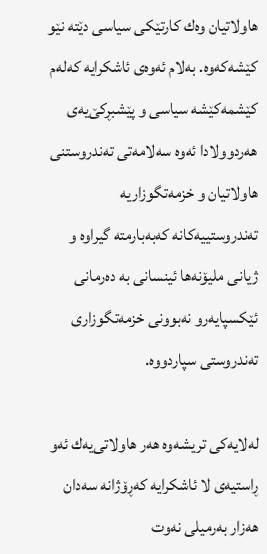هاولاتیان وه‌ك كارتێكی‌ سیاسی‌ دێته‌ نێو كێشه‌كه‌وه‌. به‌لام ئه‌وه‌ی‌ ئاشكرایه‌ كه‌له‌م كێشمه‌كێشه‌ سیاسی‌ و پێشبڕكێ‌یه‌ی‌ هه‌ردوولادا ئه‌وه‌ سه‌لامه‌تی‌ ته‌ندروستنی‌ هاولاتیان و خزمه‌تگوزاریه‌ ته‌ندروستییه‌كانه‌ كه‌به‌بارمته‌ گیراوه‌ و ژیانی‌ ملیۆنه‌ها ئینسانی‌ به‌ ده‌رمانی‌ ئێكسپایه‌رو نه‌بوونی‌ خزمه‌تگوزاری‌ ته‌ندروستی‌ سپاردووه‌.

له‌لایه‌كی‌ تریشه‌وه‌ هه‌ر هاولاتی‌یه‌ك ئه‌و ڕاستیه‌ی‌ لا ئاشكرایه‌ كه‌ڕۆژانه‌ سه‌دان هه‌زار به‌رمیلی‌ نه‌وت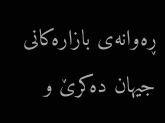ڕه‌وانه‌ی‌ بازاره‌كانی‌ جیهان ده‌كرێ‌ و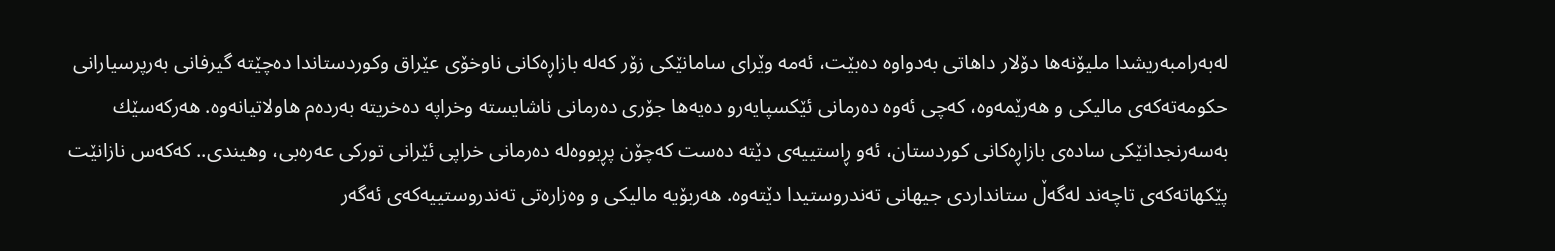له‌به‌رامبه‌ریشدا ملیۆنه‌ها دۆلار داهاتی‌ به‌دواوه‌ ده‌بێت، ئه‌مه‌ وێرای‌ سامانێكی‌ زۆر كه‌له‌ بازاڕه‌كانی‌ ناوخۆی‌ عێراق وكوردستاندا ده‌چێته‌ گیرفانی‌ به‌رپرسیارانی‌ حكومه‌ته‌كه‌ی‌ مالیكی‌ و هه‌رێمه‌وه‌، كه‌چی‌ ئه‌وه‌ ده‌رمانی‌ ئێكسپایه‌رو ده‌یه‌ها جۆری‌ ده‌رمانی‌ ناشایسته‌ وخراپه‌ ده‌خریته‌ به‌رده‌م هاولاتیانه‌وه‌. هه‌ركه‌سێك به‌سه‌رنجدانێكی‌ ساده‌ی‌ بازاڕه‌كانی‌ كوردستان، ئه‌و ڕاستییه‌ی‌ دێته‌ ده‌ست كه‌چۆن پڕبووه‌له‌ ده‌رمانی‌ خراپی‌ ئێرانی‌ توركی‌ عه‌ره‌بی‌، وهیندی‌.. كه‌كه‌س نازانێت پێكهاته‌كه‌ی‌ تاچه‌ند له‌گه‌ڵ ستانداردی‌ جیهانی‌ ته‌ندروستیدا دێته‌وه‌. هه‌ربۆیه‌ مالیكی‌ و وه‌زاره‌تی‌ ته‌ندروستییه‌كه‌ی‌ ئه‌گه‌ر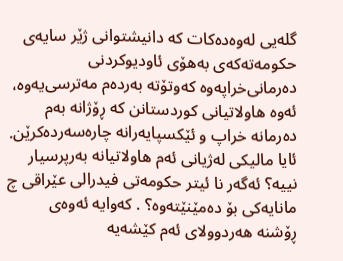گله‌یی‌ له‌وه‌ده‌كات كه‌ دانیشتوانی‌ ژێر سایه‌ی‌ حكومه‌ته‌كه‌ی‌ به‌هۆی‌ ئاودیوكردنی‌ ده‌رمانی‌خراپه‌وه‌ كه‌وتۆته‌ به‌رده‌م مه‌ترسی‌یه‌وه‌، ئه‌وه‌ هاولاتیانی‌ كوردستانن كه‌ ڕۆژانه‌ به‌م ده‌رمانه‌ خراپ و ئێكسپایه‌رانه‌ چاره‌سه‌رده‌كرێن. ئایا مالیكی‌ له‌ژیانی‌ ئه‌م هاولاتیانه‌ به‌رپرسیار نییه‌؟ ئه‌گه‌ر نا ئیتر حكومه‌تی‌ فیدرالی‌ عێراقی‌ چ مانایه‌كی‌ بۆ ده‌مێنێته‌وه‌؟ . كه‌وایه‌ ئه‌وه‌ی‌ ڕۆشنه‌ هه‌ردوولای‌ ئه‌م كێشه‌یه‌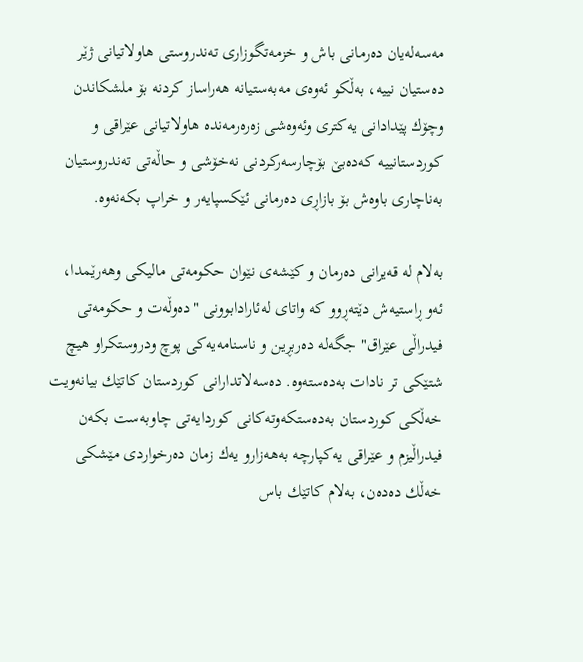مه‌سه‌له‌یان ده‌رمانی‌ باش و خزمه‌تگوزاری‌ ته‌ندروستی‌ هاولاتیانی‌ ژێر ده‌ستیان نییه‌، به‌ڵكو ئه‌وه‌ی‌ مه‌به‌ستیانه‌ هه‌راساز كردنه‌ بۆ ملشكاندن وچۆك پێدادانی‌ یه‌كتری‌ وئه‌وه‌شی‌ زه‌ره‌رمه‌نده‌ هاولاتیانی‌ عێراقی‌ و كوردستانییه‌ كه‌ده‌بێ‌ بۆچارسه‌ركردنی‌ نه‌خۆشی‌ و حاڵه‌تی‌ ته‌ندروستیان به‌ناچاری‌ باوه‌ش بۆ بازاڕی‌ ده‌رمانی‌ ئێكسپایه‌ر و خراپ بكه‌نه‌وه‌.

به‌لام له‌ قه‌یرانی‌ ده‌رمان و كێشه‌ی‌ نێوان حكومه‌تی‌ مالیكی‌ وهه‌رێمدا، ئه‌و ڕاستیه‌ش دێته‌ڕوو كه‌ واتای‌ له‌ئارادابوونی‌ "ده‌وڵه‌ت و حكومه‌تی‌ فیدراڵی‌ عێراق" جگه‌له‌ ده‌ربڕین و ناسنامه‌یه‌كی‌ پوچ ودروستكراو هیچ شتێكی‌ تر نادات به‌ده‌سته‌وه‌. ده‌سه‌لاتدارانی‌ كوردستان كاتێك بیانه‌ویت خه‌ڵكی‌ كوردستان به‌ده‌ستكه‌وته‌كانی‌ كوردایه‌تی‌ چاوبه‌ست بكه‌ن فیدراڵیزم و عێراقی‌ یه‌كپارچه‌ به‌هه‌زارو یه‌ك زمان ده‌رخواردی‌ مێشكی‌ خه‌ڵك ده‌ده‌ن، به‌لام كاتێك باس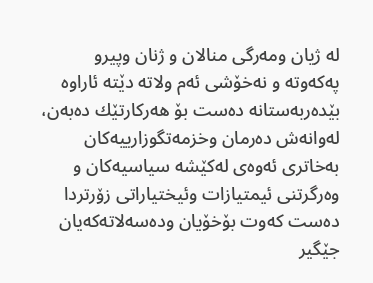له‌ ژیان ومه‌رگی‌ منالان و ژنان وپیرو په‌كه‌وته‌ و نه‌خۆشی‌ ئه‌م ولاته‌ دێته‌ ئاراوه‌ بێده‌ربه‌ستانه‌ ده‌ست بۆ هه‌ركارتێك ده‌به‌ن، له‌وانه‌ش ده‌رمان وخزمه‌تگوزارییه‌كان به‌خاتری‌ ئه‌وه‌ی‌ له‌كێشه‌ سیاسیه‌كان و وه‌رگرتنی‌ ئیمتیازات وئیختیاراتی‌ زۆرتردا ده‌ست كه‌وت بۆخۆیان وده‌سه‌لاته‌كه‌یان جێگیر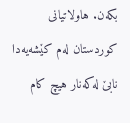بكه‌ن. هاولاتیانی‌ كوردستان له‌م كێشه‌یه‌دا نابێ‌ له‌كه‌نار هیچ كام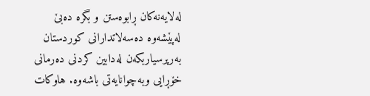له‌لایه‌نه‌كان ڕابوه‌ستن و بگره‌ ده‌بێ‌ له‌پێشه‌وه‌ ده‌سه‌لاتدارانی‌ كوردستان به‌رپرسیاربكه‌ن له‌دابین كردنی‌ ده‌رمانی‌ خۆڕایی‌ وبه‌چوانایه‌تی‌ باشه‌وه‌. هاوكات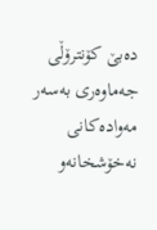ده‌بێ‌ كۆنترۆڵی‌ جه‌ماوه‌ری‌ به‌سه‌ر مه‌واده‌كانی‌ نه‌خۆشخانه‌و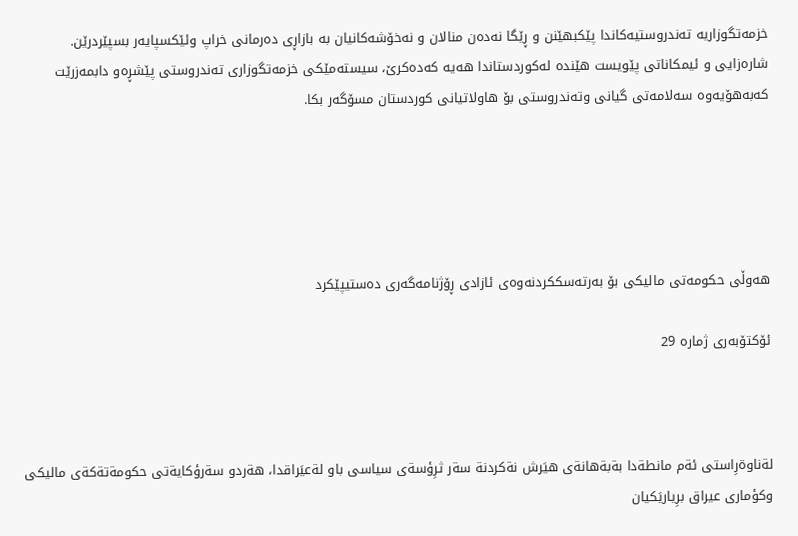خزمه‌تگوزاریه‌ ته‌ندروستیه‌كاندا پێكبهێنن و ڕێگا نه‌ده‌ن منالان و نه‌خۆشه‌كانیان به‌ بازاڕی‌ ده‌رمانی‌ خراپ وئێكسپایه‌ر بسپێردرێن. شاره‌زایی‌ و ئیمكاناتی‌ پێویست هێنده‌ له‌كوردستاندا هه‌یه‌ كه‌ده‌كرێ‌، سیسته‌مێكی‌ خزمه‌تگوزاری‌ ته‌ندروستی‌ پێشڕه‌و دابمه‌زرێت كه‌به‌هۆیه‌وه‌ سه‌لامه‌تی‌ گیانی‌ وته‌ندروستی‌ بۆ هاولاتیانی‌ كوردستان مسۆگه‌ر بكا.





هه‌وڵی حکومه‌تی مالیکی بۆ به‌رته‌سککردنه‌وه‌ی ئازادی ڕۆژنامه‌گه‌ری ده‌ستیپێکرد

ئۆکتۆبه‌ری ژماره 29



لةناوةرِاستى ئةم مانطةدا بةبةهانةى هيَرش نةكردنة سةر ثرِؤسةى سياسى باو لةعيَراقدا، هةردو سةرؤكايةتى حكومةتةكةى ماليكى وكؤمارى عيراق برِياريَكيان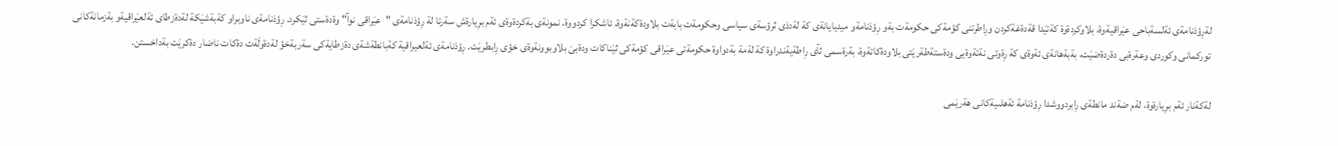لةرِؤذنامةى ئةلسةباحى عيَراقيةوة، بلاوكردةوة كةتيَدا قةدةغةكردن ورِاطرتنى كؤمةكى حكومةت بةو رِؤذنامةو ميديايانةى كة لةدذى ثرؤسةى سياسى وحكومةت بابةت بلاودةكةنةوة، ئاشكرا كردووة. نمونةى بةكردةوةى ئةم برِيارةش سةرتا لة رِؤذنامةى "عيَراقى نوآ" وةدةستى ثيَكرد. رِؤذنامةى ناوبراو كةبةشيَكة لةدةزطاى ئةلعيَراقيةو بةزمانةكانى توركمانى وكوردى وعةرةبى دةردةضيَت، بةبةهانةى ئةوةى كة رِةوتى نةتةوةيى ودةستةطةريَتى بلاودةكاتةوة، بةرةسمى ثآى رِاطةيةندراوة كة لةمة بةدواوة حكومةتى عيَراقى كؤمةكى ثيَناكات ودةبىَ بلاوبوونةوةى خؤى رِابطريَت. رِؤذنامةى ئةلعيراقية كةبانطةشةى دةزطايةكى سةربةخؤ لةدةولَةت دةكات ناضار دةكريَت بةداخستن.

لةكةنار ئةم برِيارةوة، لةم ضةند مانطةى رِابردووشدا رِؤذنامة ئةهلىيةكانى هةريَمى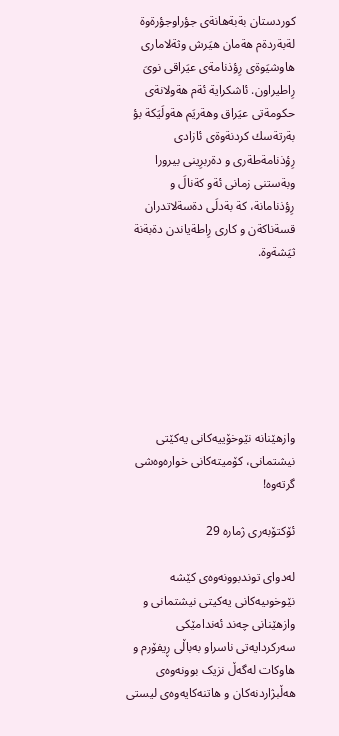كوردستان بةبةهانةى جؤراوجؤرةوة لةبةردةم هةمان هيَرش وثةلامارى هاوشيَوةى رِؤذنامةى عيَراقى نوىَ رِاطيراون. ئاشكراية ئةم هةولانةى حكومةتى عيَراق وهةريَم هةولَيَكة بؤ بةرتةسك كردنةوةى ئازادى رِؤذنامةطةرى و دةربرِينى بيرورا وبةستنى زمانى ئةو كةنالَ و رِؤذنامانة، كة بةدلَى دةسةلاتدران قسةناكةن و كارى رِاطةياندن دةبةنة ثيَشةوة.







وازهێنانه‌ نێوخۆییه‌کانی یه‌کێتی نیشتمانی، کۆمیته‌کانی خواره‌وه‌شی گرته‌وه‌!

ئۆکتۆبه‌ری ژماره 29

لەدواى توندبوونەوەى کێشە نێوخوىیەکانى یەکیتى نیشتمانى و وازهێنانى چەند ئەندامێکى سەرکردایەتى ناسراو بەباڵى ڕیفۆرم و هاوکات لەگەڵ نزیک بوونەوەى هەڵبژاردنەکان و هاتنەکایەوەى لیستى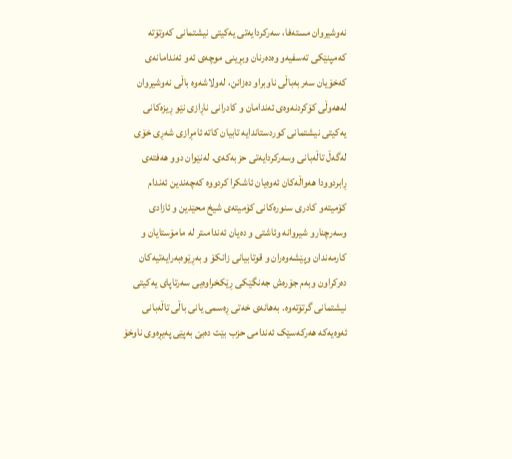نەوشیروان مستەفا، سەرکردایەتى یەکیتى نیشتمانى کەوتۆتە کەمپنێکى تەسفیەو وەدەرنان وبڕینى موچەى ئەو ئەندامانەى کەخۆیان سەربەباڵى ناوبراو دەزانن، لەولاشەوە باڵى نەوشیروان لەهەوڵى کۆکردنەوەى ئەندامان و کادرانى ناڕازى نێو ڕیزەکانى یەکیتى نیشتمانى کوردستاندایە تابیان کاتە ئامڕازى شەڕى خۆى لەگەڵ تاڵەبانى وسەرکردایەتى حزبەکەى. لەنێوان دوو هەفتەى ڕابردوودا هەواڵەکان ئەوەیان ئاشکرا کردووە کەچەندین ئەندام کۆمیتەو کادرى سنورەکانى کۆمیتەى شیخ محێدین و ئازادى وسەرچنارو شیروانە وئاشتى و دەیان ئەندامىتر لە مامۆستایان و کارمەندان وپێشەوەران و قوتابیانى زانکۆ و بەڕێوەبەرایەتیەکان دەرکراون وبەم جۆرەش جەنگێکى ڕێکخراوەیى سەرتاپاى یەکیتى نیشتمانى گرتۆتەوە. بەهانەى خەتى ڕەسمى یانى باڵى تاڵەبانى ئەوەیەکە هەرکەسێک ئەندامى حزب بێت دەبێ بەپێى پەیڕەوى ناوخۆ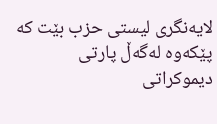لایەنگرى لیستى حزب بێت کە پێکەوە لەگەڵ پارتى دیموکراتى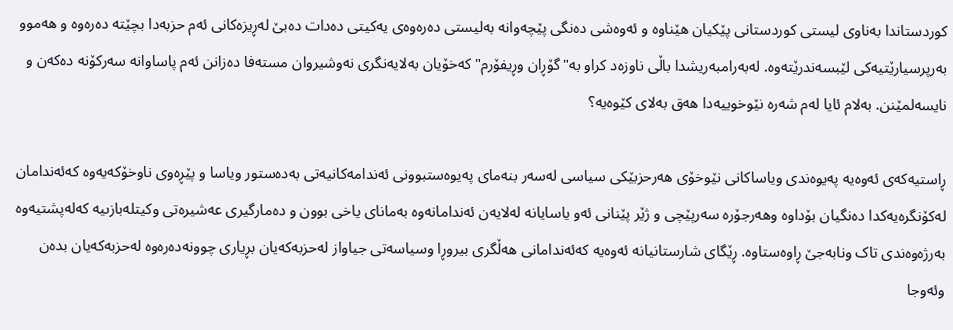کوردستاندا بەناوى لیستى کوردستانى پێکیان هێناوە و ئەوەشى دەنگى پێچەوانە بەلیستى دەرەوەى یەکیتى دەدات دەبێ لەڕیزەکانى ئەم حزبەدا بچێتە دەرەوە و هەموو بەرپرسیارێتیەکى لێبسەندرێتەوە. لەبەرامبەریشدا باڵى ناوزەد کراو بە"گۆڕان وڕیفۆرم" کەخۆیان بەلایەنگرى نەوشیروان مستەفا دەزانن ئەم پاساوانە سەرکۆنە دەکەن و نایسەلمێنن. بەلام ئایا لەم شەرە نێوخوییەدا هەق بەلاى کێوەیە؟

ڕاستیەکەى ئەوەیە پەیوەندى ویاساکانى نێوخۆى هەرحزبێکى سیاسى لەسەر بنەماى پەیوەستبوونى ئەندامەکانیەتى بەدەستور ویاسا و پێڕەوى ناوخۆکەیەوە کەئەندامان لەکۆنگرەیەکدا دەنگیان بۆداوە وهەرجۆرە سەرپێچى و ژێر پێنانى ئەو یاسایانە لەلایەن ئەندامانەوە بەماناى یاخى بوون و دەمارگیرى عەشیرەتى وکیتلەبازىیە کەلەپشتیەوە بەرژەوەندى تاک ونابەجێ ڕاوەستاوە. ڕێگاى شارستانیانە ئەوەیە کەئەندامانى هەڵگرى بیروڕا وسیاسەتى جیاواز لەحزبەکەیان بڕیارى چوونەدەرەوە لەحزبەکەیان بدەن وئەوجا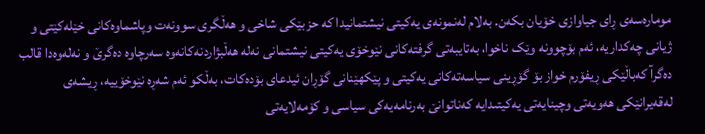مومارەسەى ڕاى جیاوازى خۆیان بکەن. بەلام لەنمونەى یەکیتى نیشتمانیدا کە حزبێکى شاخى و هەڵگرى سوونەت وپاشماوەکانى خێلەکێتى و ژیانى چەکداریە، ئەم بۆچوونە وێک ناخوا، بەتایبەتى گرفتەکانى نێوخۆى یەکیتى نیشتمانى نەلە هەڵبژاردنەکانەوە سەرچاوە دەگرێ و نەلەوەدا قالب دەگرآ کەباڵێکى ڕیفۆرم خواز بۆ گۆڕینى سیاسەتەکانى یەکیتى و پێکهێنانى گۆڕان ئیدعاى بۆدەکات، بەڵکو ئەم شەڕە نێوخۆییە، ڕیشەى لەقەیرانێکى هەویەتى وچینایەتى یەکیتىدایە کەناتوانێ بەرنامەیەکى سیاسى و کۆمەلایەتى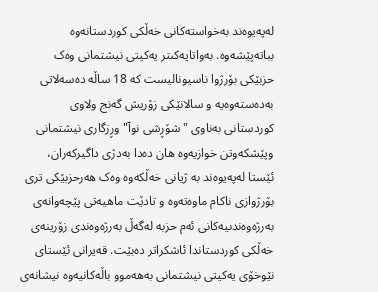لەپەیوەند بەخواستەکانى خەڵکى کوردستانەوە بباتەپێشەوە. بەواتایەکىتر یەکیتى نیشتمانى وەک حزبێکى بۆرژوا ناسیونالیست کە 18 ساڵە دەسەلاتى بەدەستەوەیە و سالانێکى زۆریش گەنج ولاوى کوردستانى بەناوى "شۆڕشى نوآ" وڕزگارى نیشتمانى وپێشکەوتن خوازیەوە هان دەدا بەدژى داگیرکەران، ئێستا لەپەیوەند بە ژیانى خەڵکەوە وەک هەرحزبێکى ترى بۆرژوازى ناکام ماوەتەوە و تادێت ماهیەتى پێچەوانەى بەرژەوەندىیەکانى ئەم حزبە لەگەڵ بەرژەوەندى زۆرینەى خەڵکى کوردستاندا ئاشکراتر دەبێت. قەیرانى ئێستاى نێوخۆى یەکیتى نیشتمانى بەهەموو باڵەکانیەوە نیشانەى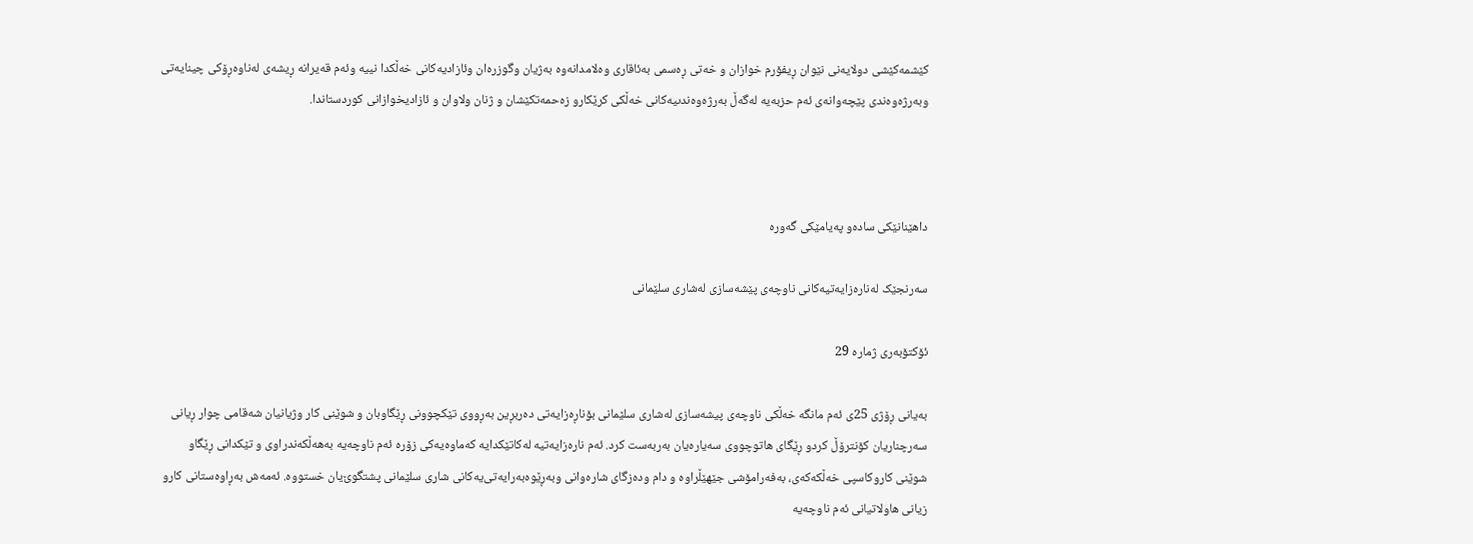کێشمەکێشى دولایەنى نێوان ڕیفۆرم خوازان و خەتى ڕەسمى بەئاقارى وەلامدانەوە بەژیان وگوزرەان وئازادیەکانى خەڵکدا نییە وئەم قەیرانە ڕیشەى لەناوەڕۆکى چینایەتى وبەرژەوەندى پێچەوانەى ئەم حزبەیە لەگەڵ بەرژەوەندىیەکانى خەڵکى کرێکارو زەحمەتکێشان و ژنان ولاوان و ئازادیخوازانى کوردستاندا.



داهێنانێکی ساده‌و په‌یامێکی گه‌وره‌

سه‌رنجێک له‌ناره‌زایه‌تیه‌کانی ناوچه‌ی پێشه‌سازی له‌شاری سلێمانی

ئۆکتۆبه‌ری ژماره 29

به‌یانی‌ ڕۆژی‌ 25ی‌ ئه‌م مانگه‌ خه‌ڵكی‌ ناوچه‌ی‌ پیشه‌سازی‌ له‌شاری‌ سلێمانی‌ بۆناڕه‌زایه‌تی‌ ده‌ربڕین به‌ڕووی‌ تێكچوونی‌ ڕێگاوبان و شوێنی‌ كار وژیانیان شه‌قامی‌ چوار ڕیانی‌ سه‌رچناریان كۆنترۆڵ كردو ڕێگای‌ هاتوچووی‌ سه‌یاره‌یان به‌ربه‌ست كرد. ئه‌م ناره‌زایه‌تیه‌ له‌كاتێكدایه‌ كه‌ماوه‌یه‌كی‌ زۆره‌ ئه‌م ناوچه‌یه‌ به‌هه‌ڵكه‌ندراوی‌ و تێكدانی‌ ڕێگاو شوێنی‌ كاروكاسپی‌ خه‌ڵكه‌كه‌ی‌، به‌فه‌رامۆشی‌ جێهێڵراوه‌ و دام وده‌زگای‌ شاره‌وانی‌ وبه‌ڕێوه‌به‌رایه‌تی‌یه‌كانی‌ شاری‌ سلێمانی‌ پشتگوێ‌یان خستووه‌. ئه‌مه‌ش به‌ڕاوه‌ستانی‌ كارو  زیانی هاولاتیانی‌ ئه‌م ناوچه‌یه‌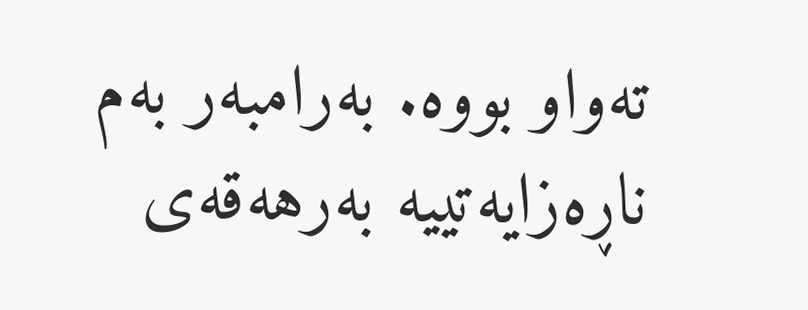ته‌واو بووه‌. به‌رامبه‌ر به‌م ناڕه‌زایه‌تییه‌ به‌رهه‌قه‌ی‌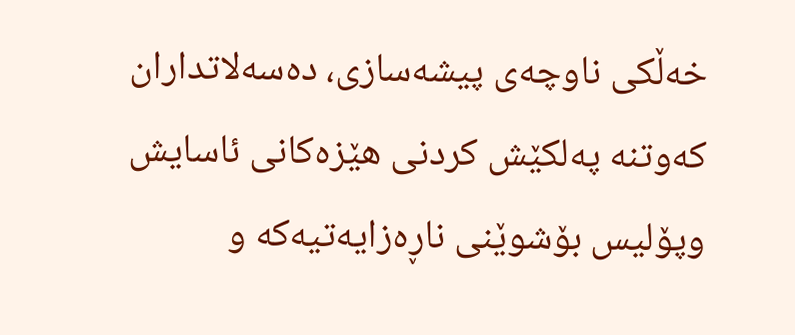خه‌ڵكی‌ ناوچه‌ی‌ پیشه‌سازی‌، ده‌سه‌لاتداران كه‌وتنه‌ په‌لكێش كردنی‌ هێزه‌كانی‌ ئاسایش وپۆلیس بۆشوێنی‌ ناڕه‌زایه‌تیه‌كه‌ و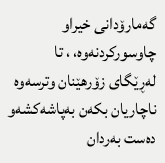گه‌مارۆدانی‌ خیراو چاوسوركردنه‌وه‌، ، تا له‌ڕێگای‌ زۆرهێنان وترسه‌وه‌ ناچاریان بكه‌ن به‌پاشه‌كشه‌و ده‌ست به‌ردان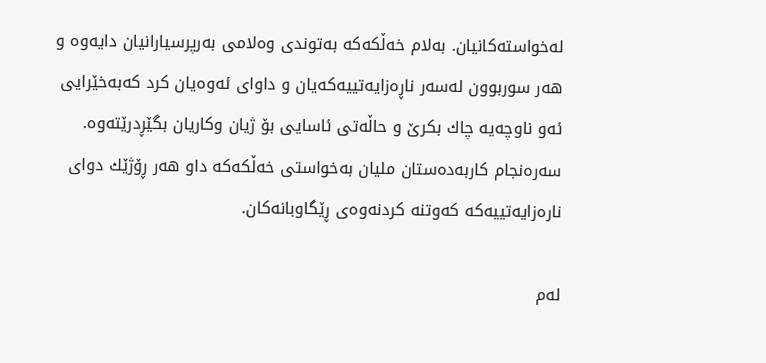له‌خواسته‌كانیان. به‌لام خه‌ڵكه‌كه‌ به‌توندی‌ وه‌لامی‌ به‌رپرسیارانیان دایه‌وه‌ و هه‌ر سوربوون له‌سه‌ر ناڕه‌زایه‌تییه‌كه‌یان و داوای‌ ئه‌وه‌یان كرد كه‌به‌خێرایی‌ ئه‌و ناوچه‌یه‌ چاك بكرێ‌ و حاڵه‌تی‌ ئاسایی‌ بۆ ژیان وكاریان بگێڕدرێته‌وه‌. سه‌ره‌نجام كاربه‌ده‌ستان ملیان به‌خواستی‌ خه‌ڵكه‌كه‌ داو هه‌ر ڕۆژێك دوای‌ ناره‌زایه‌تییه‌كه‌ كه‌وتنه‌ كردنه‌وه‌ی‌ ڕێگاوبانه‌كان.

له‌م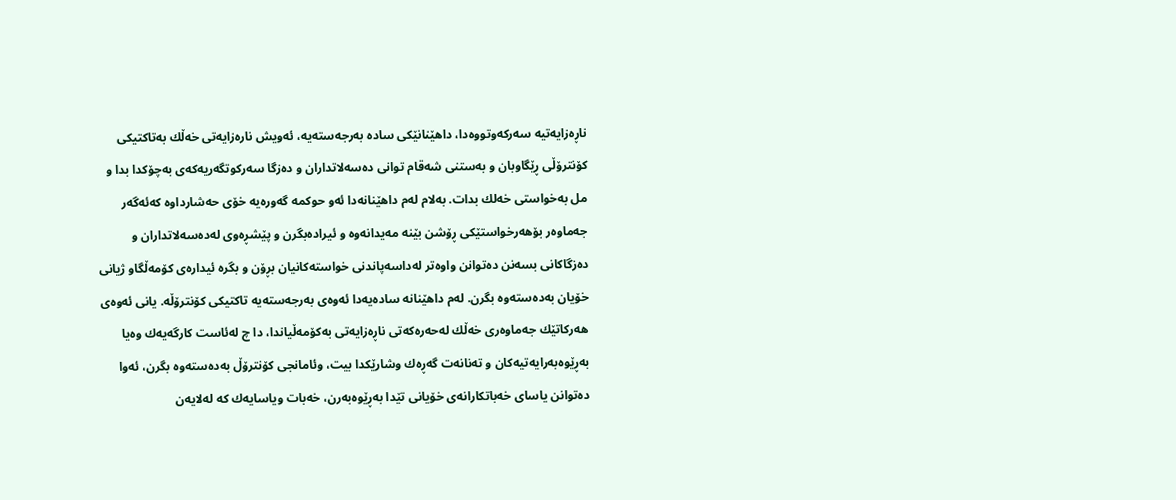ناڕه‌زایه‌تیه‌ سه‌ركه‌وتووه‌دا، داهێنانێكی‌ ساده‌ به‌رجه‌سته‌یه‌، ئه‌ویش ناره‌زایه‌تی‌ خه‌ڵك به‌تاكتیكی‌ كۆنترۆڵی‌ ڕێگاوبان و به‌ستنی‌ شه‌قام توانی‌ ده‌سه‌لاتداران و ده‌زگا سه‌ركوتگه‌ریه‌كه‌ی‌ به‌چۆكدا بدا و مل به‌خواستی‌ خه‌لك بدات. به‌لام له‌م داهێنانه‌دا ئه‌و حوكمه‌ گه‌وره‌یه‌ خۆی‌ حه‌شارداوه‌ كه‌ئه‌گه‌ر جه‌ماوه‌ر بۆهه‌رخواستێكی‌ ڕۆشن بێنه‌ مه‌یدانه‌وه‌ و ئیراده‌بگرن و پێشڕه‌وی‌ له‌ده‌سه‌لاتداران و ده‌زگاكانی‌ بسه‌نن ده‌توانن واوه‌تر له‌داسه‌پاندنی‌ خواسته‌كانیان بڕۆن و بگره‌ ئیداره‌ی‌ كۆمه‌ڵگاو ژیانی‌ خۆیان به‌ده‌سته‌وه‌ بگرن. له‌م داهێنانه‌ ساده‌یه‌دا ئه‌وه‌ی‌ به‌رجه‌سته‌یه‌ تاكتیكی‌ كۆنترۆڵه‌. یانی‌ ئه‌وه‌ی‌ هه‌ركاتێك جه‌ماوه‌ری‌ خه‌ڵك له‌حه‌ره‌كه‌تی‌ ناڕه‌زایه‌تی‌ به‌كۆمه‌ڵیاندا، دا چ له‌ئاست كارگه‌یه‌ك وه‌یا به‌ڕێوه‌به‌رایه‌تیه‌كان و ته‌نانه‌ت گه‌ڕه‌ك وشارێكدا بیت، وئامانجی‌ كۆنترۆڵ به‌ده‌سته‌وه‌ بگرن، ئه‌وا ده‌توانن یاسای‌ خه‌باتكارانه‌ی‌ خۆیانی‌ تێدا به‌ڕێوه‌به‌رن، خه‌بات ویاسایه‌ك كه‌ له‌لایه‌ن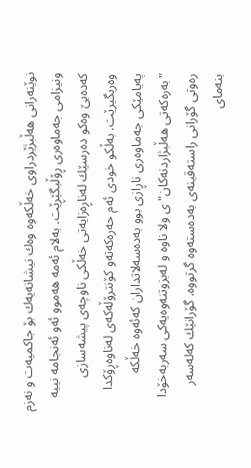نوێنه‌رانی‌ هه‌ڵبژێردراوی‌ خه‌ڵكه‌وه‌ وه‌ك نیشانه‌یه‌ك بۆ جاكمیه‌ت و نه‌زم ونیزامی‌ جه‌ماوه‌ری‌ ڕۆڵبگێڕێت. به‌لام ئه‌مه‌ هه‌موو ئه‌و ئه‌نجامه‌ نییه‌ كه‌ده‌بێ‌ وه‌كو ده‌رسێك له‌ناڕه‌زایه‌تی‌ خه‌ڵكی‌ ناوچه‌ی‌ پیشه‌سازی‌ وه‌ربگیرێت. به‌ڵكو خودی‌ ئه‌م حه‌ره‌كه‌ته‌و كۆنترۆڵه‌كه‌ی‌ له‌ناوه‌ڕۆكدا په‌یامێكی‌ جه‌ماوه‌ری‌ ناڕازی‌ بوو به‌ده‌سه‌لاتداران كه‌ئه‌وه‌ خه‌ڵكه‌ "به‌ره‌كه‌تی‌ هه‌ڵبژاردنه‌كان"ی‌ ولا ناوه‌ و له‌بزوتنه‌وه‌یه‌كی‌ سه‌ربه‌خۆدا ره‌وتی‌ گۆرانی‌ راسته‌قینه‌ی‌ به‌ده‌سته‌وه‌ گرتووه‌. گۆرانێك كه‌له‌سه‌ر بنه‌مای‌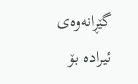گێڕانه‌وه‌ی‌ ئیراده‌ بۆ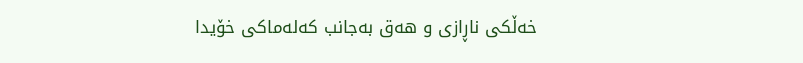خه‌ڵكی‌ ناڕازی‌ و هه‌ق به‌جانب كه‌له‌ماكی‌ خۆیدا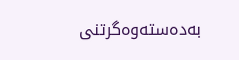به‌ده‌سته‌وه‌گرتنی‌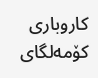كاروباری‌ كۆمه‌لگای‌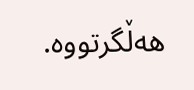هه‌ڵگرتووه‌.